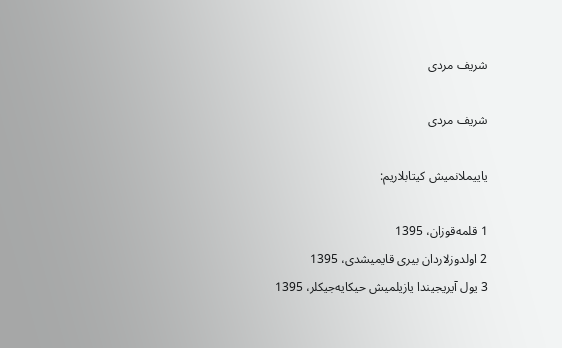شریف مردی

شریف مردی

یاییملانمیش کیتابلاریم:

1 قلمه‌قوزان، 1395
2 اولدوزلاردان بیری قایمیشدی، 1395
3 یول آیریجیندا یازیلمیش حیکایه‌جیکلر، 1395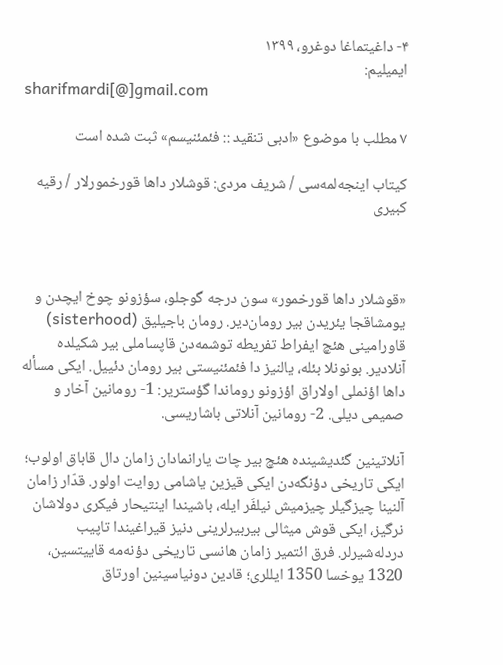۴- داغیتماغا دوغرو، ۱۳۹۹
ایمیلیم:
sharifmardi[@]gmail.com

۷ مطلب با موضوع «ادبی تنقید :: فئمئنیسم» ثبت شده است

کیتاب اینجه‌لمه‌سی / شریف مردی: قوشلار داها قورخمورلار / رقیه کبیری



«قوشلار داها قورخمور» سون درجه گوجلو، سؤزونو چوخ ایچدن و یومشاقجا یئریدن بیر رومان‌دیر. رومان باجیلیق (sisterhood) قاورامینی هئچ ایفراط تفریطه توشمه‌دن قاپساملی بیر شکیلده آنلادیر. بونونلا بئله، یالنیز دا فئمئنیستی بیر رومان دئییل. ایکی مسأله داها اؤنملی اولاراق اؤزونو روماندا گؤستریر: 1- رومانین آخار و صمیمی دیلی. 2- رومانین آنلاتی باشاریسی.

آنلاتینین گئدیشینده هئچ بیر چات یارانمادان زامان دال قاباق اولوب؛ ایکی تاریخی دؤنگه‌دن ایکی قیزین یاشامی روایت اولور. قدّار زامان آلنینا چیزگیلر چیزمیش نیلفَر ایله، باشیندا اینتیحار فیکری دولاشان نرگیز، ایکی قوش میثالی بیربیرلرینی دنیز قیراغیندا تاپیب دردله‌شیرلر. فرق ائتمیر زامان هانسی تاریخی دؤنه‌مه قاییتسین، 1320 یوخسا 1350 ایللری؛ قادین دونیاسینین اورتاق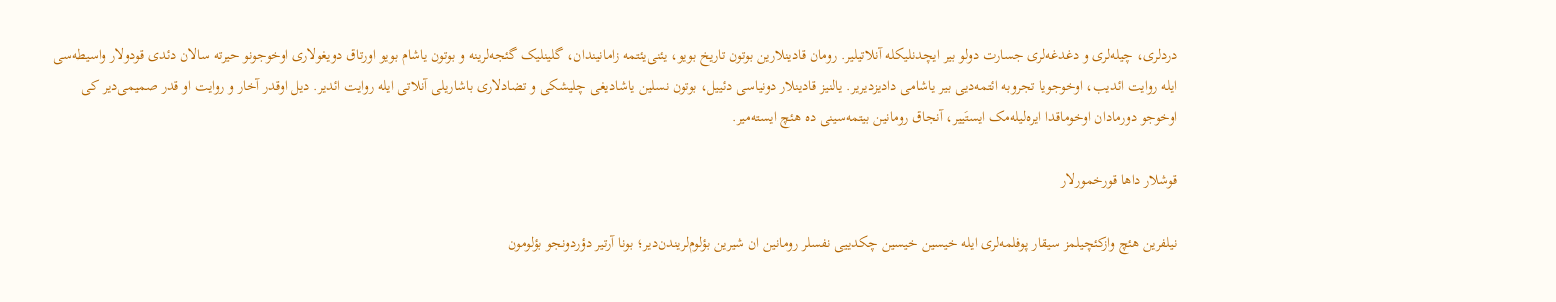دردلری، چیله‌لری و دغدغه‌لری جسارت دولو بیر ایچدنلیکله آنلاتیلیر. رومان قادینلارین بوتون تاریخ بویو، یئنی‌یئتمه زامانیندان، گلینلیک گئجه‌لرینه و بوتون یاشام بویو اورتاق دویغولاری اوخوجونو حیرته سالان دئدی قودولار واسیطه‌سی ایله روایت ائدیب، اوخوجویا تجروبه ائتمه‌دیی بیر یاشامی دادیزدیریر. یالنیز قادینلار دونیاسی دئییل، بوتون نسلین یاشادیغی چلیشکی و تضادلاری باشاریلی آنلاتی ایله روایت ائدیر. دیل اوقدر آخار و روایت او قدر صمیمی‌دیر کی اوخوجو دورمادان اوخوماقدا ایره‌لیله‌مک ایستَییر، آنجاق رومانین بیتمه‌سینی ده هئچ ایسته‌میر.

قوشلار داها قورخمورلار

نیلفرین هئچ وازکئچیلمز سیقار پوفلمه‌لری ایله خیسین خیسین چکدییی نفسلر رومانین ان شیرین بؤلوم‌لریندن‌دیر؛ بونا آرتیر دؤردونجو بؤلومون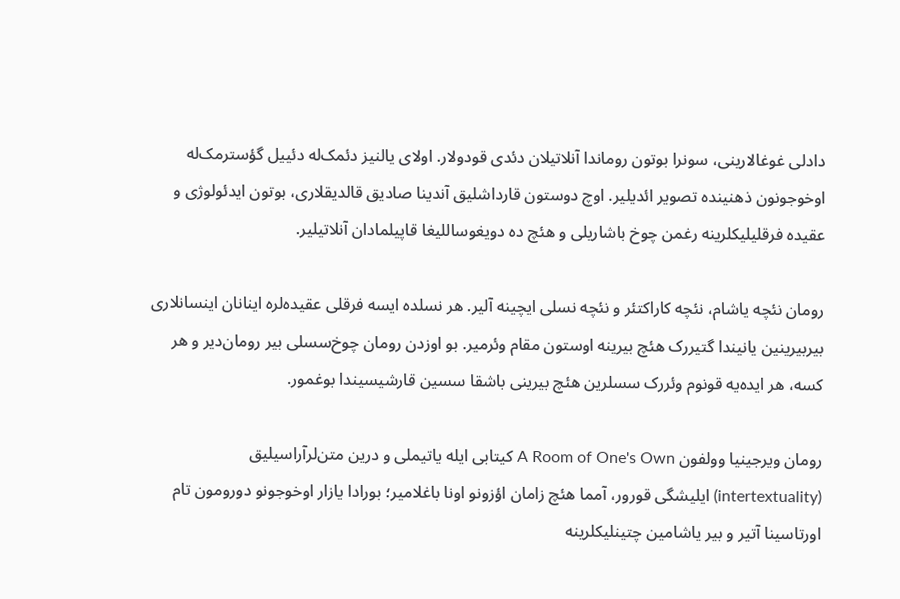دادلی غوغالارینی، سونرا بوتون روماندا آنلاتیلان دئدی قودولار. اولای یالنیز دئمک‌له دئییل گؤسترمک‌له اوخوجونون ذهنینده تصویر ائدیلیر. اوچ دوستون قارداشلیق آندینا صادیق قالدیقلاری، بوتون ایدئولوژی و عقیده فرقلیلیکلرینه رغمن چوخ باشاریلی و هئچ ده دویغوساللیغا قاپیلمادان آنلاتیلیر.

رومان نئچه یاشام، نئچه کاراکتئر و نئچه نسلی ایچینه آلیر. هر نسلده ایسه فرقلی عقیده‌لره اینانان اینسانلاری بیربیرینین یانیندا گتیررک هئچ بیرینه اوستون مقام وئرمیر. بو اوزدن رومان چوخ‌سسلی بیر رومان‌دیر و هر کسه، هر ایده‌یه قونوم وئررک سسلرین هئچ بیرینی باشقا سسین قارشیسیندا بوغمور.

رومان ویرجینیا وولفون A Room of One's Own کیتابی ایله یاتیملی و درین متن‌لرآراسیلیق (intertextuality) ایلیشگی قورور، آمما هئچ زامان اؤزونو اونا باغلامیر؛ بورادا یازار اوخوجونو دورومون تام اورتاسینا آتیر و بیر یاشامین چتینلیکلرینه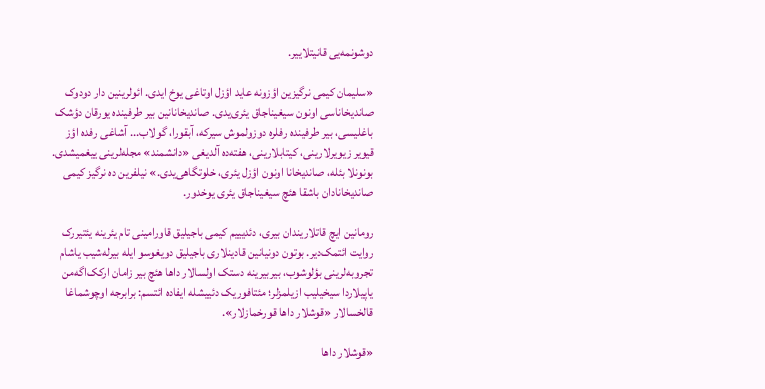دوشونمه‌یی قانیتلاییر.

«سلیمان کیمی نرگیزین اؤزونه عاید اؤزل اوتاغی یوخ ایدی. ائولرینین دار دودوک صاندیخاناسی اونون سیغیناجاق یئری‌یدی. صاندیخانانین بیر طرفینده یورقان دؤشک باغلیسی، بیر طرفینده رفلره دوزولموش سیرکه، آبقورا، گولاب... آشاغی رفده اؤز قیویر زیویرلارینی، کیتابلارینی، هفته‌ده آلدیغی «دانشمند» مجله‌لرینی ییغمیشدی. بونونلا بئله، صاندیخانا اونون اؤزل یئری، خلوتگاهی‌یدی.» نیلفرین ده نرگیز کیمی صاندیخانادان باشقا هئچ سیغیناجاق یئری یوخدور.

رومانین ایچ قاتلاریندان بیری، دئدیییم کیمی باجیلیق قاورامینی تام یئرینه یئتیررک روایت ائتمک‌دیر. بوتون دونیانین قادینلاری باجیلیق دویغوسو ایله بیرله‌شیب یاشام تجروبه‌لرینی بؤلوشوب، بیربیرینه دستک اولسالار داها هئچ بیر زامان ارکک‌اگه‌من یاپیلاردا سیخیلیب ازیلمزلر؛ مئتافوریک دئییشله ایفاده ائتسم: برابرجه اوچوشماغا قالخسالار «قوشلار داها قورخمازلار».

«قوشلار داها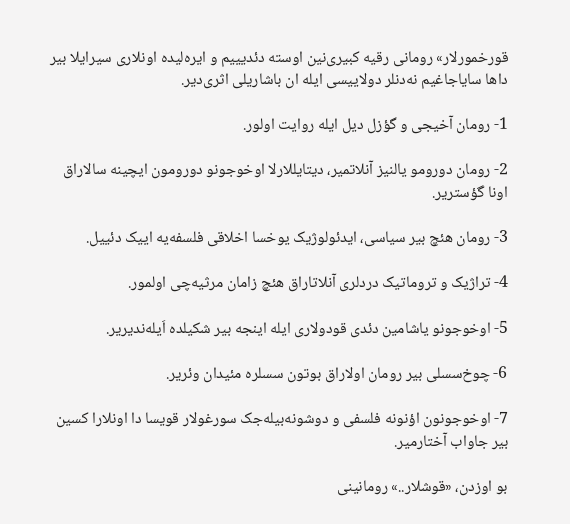قورخمورلار» رومانی رقیه کبیری‌نین اوسته دئدیییم و ایره‌لیده اونلاری سیرایلا بیر داها سایاجاغیم نه‌دنلر دولاییسی ایله ان باشاریلی اثری‌دیر.

1- رومان آخیجی و گؤزل دیل ایله روایت اولور.

2- رومان دورومو یالنیز آنلاتمیر، دیتایللارلا اوخوجونو دورومون ایچینه سالاراق اونا گؤستریر.

3- رومان هئچ بیر سیاسی، ایدئولوژیک یوخسا اخلاقی فلسفه‌یه اییک دئییل.

4- تراژیک و تروماتیک دردلری آنلاتاراق هئچ زامان مرثیه‌چی اولمور.

5- اوخوجونو یاشامین دئدی قودولاری ایله اینجه بیر شکیلده اَیله‌ندیریر.

6- چوخ‌سسلی بیر رومان اولاراق بوتون سسلره مئیدان وئریر.

7- اوخوجونون اؤنونه فلسفی و دوشونه‌بیله‌جک سورغولار قویسا دا اونلارا کسین بیر جاواب آختارمیر.

بو اوزدن، «قوشلار..» رومانینی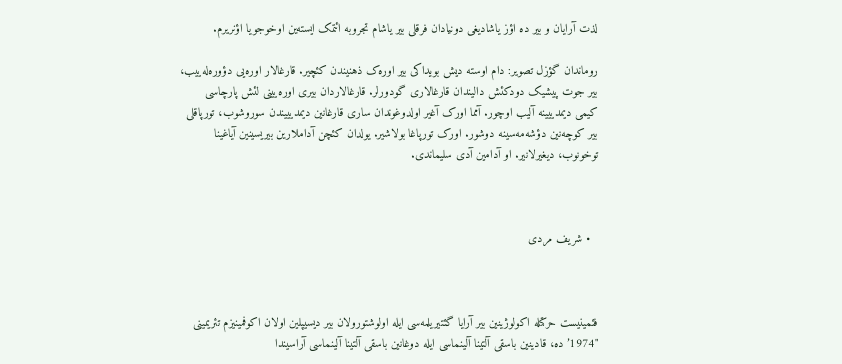لذت آرایان و بیر ده اؤز یاشادیغی دونیادان فرقلی بیر یاشام تجروبه ائتمک ایسته‌ین اوخوجویا اؤنریرم.

روماندان گؤزل تصویر: دام اوسته دیش بویداکی بیر اوره‌ک ذهنیندن کئچیر. قارغالار اوره‌یی دؤوره‌له‌ییب، بیر جوت پیشیک دودکئش دالیندان قارغالاری گودورلر. قارغالاردان بیری اوره‌یینی لئش پارچاسی کیمی دیمدییینه آلیب اوچور. آمما اورک آغیر اولدوغوندان ساری قارغانین دیمدیییندن سوروشوب، تورپاقلی بیر کوچه‌نین دؤشه‌مه‌سینه دوشور. اورک تورپاغا بولاشیر. یولدان کئچن آداملارین بیریسینین آیاغینا توخونوب، دیغیرلانیر. او آدامین آدی سلیماندی.



  • شریف مردی



فئمینیست حرکتله اکولوژینین بیر آرایا گئتیریلمه‌سی ایله اولوشتورولان بیر دیسیپلین اولان اکوفمینیزم تئریمینی "1974’ده، قادینین باسقی آلتینا آلینماسی ایله دوغانین باسقی آلتینا آلینماسی آراسیندا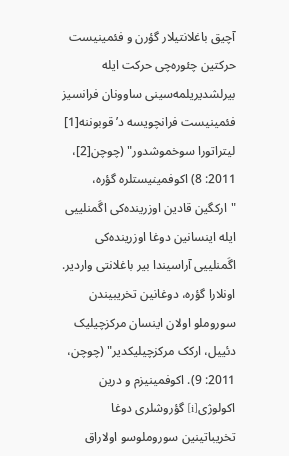آچیق باغلانتیلار گؤرن و فئمینیست حرکتین چئوره‌چی حرکت ایله بیرلشدیریلمه‌سینی ساوونان فرانسیز فئمینیست فرانچویسه د’قوبوننه[1] لیتراتورا سوخموشدور" (چوچن[2]، 2011: 8) اکوفمینیستلره گؤره، "ارکگین قادین اوزرینده‌کی اگَمنلییی ایله اینسانین دوغا اوزرینده‌کی اگَمنلییی آراسیندا بیر باغلانتی واردیر. اونلارا گؤره، دوغانین تخریبیندن سوروملو اولان اینسان مرکزچیلیک دئییل، ارکک مرکزچیلیکدیر" (چوچن، 2011: 9). اکوفمینیزم و درین اکولوژی[i] گؤروشلری دوغا تخریباتینین سوروملوسو اولاراق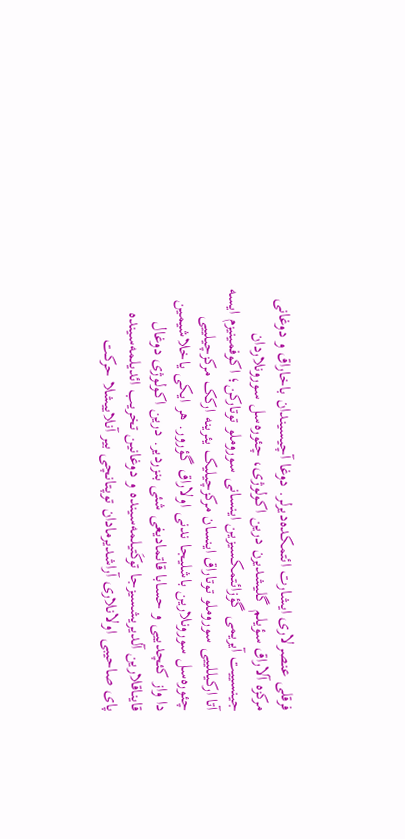فرقلی عنصرلاری ایشارت ائتمکده‌دیرلر. دوغا آچیسیندان باخاراق و دوغانی مرکزه آلاراق سؤیلم گلیشدیرن درین اکولوژی، چئوره‌سل سورونلاردان جینسییت آیریمی گؤزائتمکسیزین اینسانی سوروملو توتارکن؛ اکوفمینیزم ایسه آتا ارکیللییی سوروملو توتاراق اینسان مرکزچیلیک یئرینه‌ ارکک مرکزچیلییی چئوره‌سل سورونلارین باشلیجا ندنی اولاراق گؤرور. هر ایکی یاخلاشیمین دا واز کئچدییی و حسابا قاتمادیغی شئی بنزردیر. درین اکولوژی دوغال قایناقلارین آلدیریشسیزجا توکَتیلمه‌سینده و دوغانین تخریب ائدیلمه‌سینده پای صاحیبی اولانلاری آراشدیرمادان توپتانچی بیر آنلاییشلا حرکت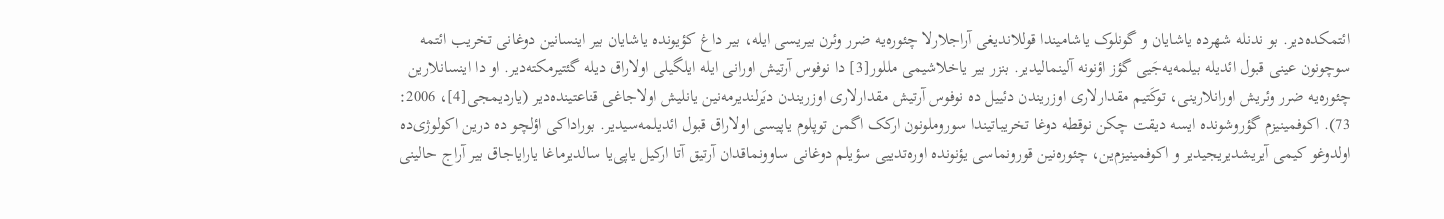ائتمکده‌دیر. بو ندنله شهرده یاشایان و گونلوک یاشامیندا قوللاندیغی آراجلارلا چئوره‌یه ضرر وئرن بیریسی ایله، بیر داغ کؤیونده یاشایان بیر اینسانین دوغانی تخریب ائتمه‌ سوچونون عینی قبول ائدیله بیلمه‌یه‌جَیی گؤز اؤنونه‌ آلینمالیدیر. بنزر بیر یاخلاشیمی مللور[3] دا نوفوس آرتیش اورانی ایله ایلگیلی اولاراق دیله گئتیرمکته‌دیر. او دا اینسانلارین چئوره‌یه ضرر وئریش اورانلارینی، توکَتیم مقدارلاری اوزریندن دئییل ده نوفوس آرتیش مقدارلاری اوزریندن دیَرلندیرمه‌نین یانلیش اولاجاغی قناعتینده‌دیر (یاردیمجی[4]، 2006: 73). اکوفمینیزم گؤروشونده ایسه دیقت چکن نوقطه دوغا تخریباتیندا سوروملونون ارکک اگمن توپلوم یاپیسی اولاراق قبول ائدیلمه‌سیدیر. بوراداکی اؤلچو ده درین اکولوژی‌ده اولدوغو کیمی آیریشدیریجیدیر و اکوفمینیزم‌ین، چئوره‌نین قورونماسی یؤنونده اوره‌تدییی سؤیلم دوغانی ساوونماقدان آرتیق آتا ارکیل یاپی‌یا سالدیرماغا یارایاجاق بیر آراج حالینی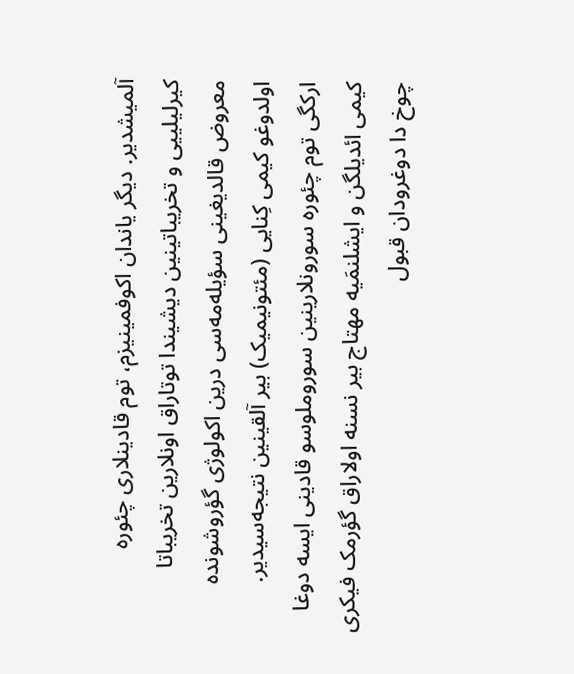آلمیشدیر. دیگر یاندان اکوفمینیزم، توم قادینلاری چئوره کیرلیلییی و تخریباتینین دیشیندا توتاراق اونلارین تخریباتا معروض قالدیغینی سؤیله‌مه‌سی درین اکولوژی گؤروشونده اولدوغو کیمی کِنایی (مئتونیمیک) بیر آلقینین نتیجه‌سیدیر. ارکگی توم چئوره سورونلارینین سوروملوسو قادینی ایسه دوغا کیمی ائدیلگن و ایشلنمَیه مهتاج بیر نسنه اولاراق گؤرمک فیکری چوخ دا دوغرودان قبول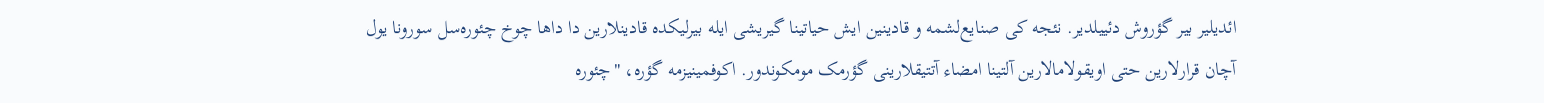ائدیلیر بیر گؤروش دئییلدیر. نئجه کی صنایع‌لشمه و قادینین ایش حیاتینا گیریشی ایله بیرلیکده قادینلارین دا داها چوخ چئوره‌سل سورونا یول آچان قرارلارین حتی اویقولامالارین آلتینا امضاء آتتیقلارینی گؤرمک مومکوندور. اکوفمینیزمه‌ گؤره، "چئوره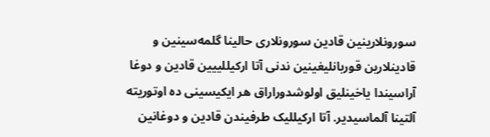سورونلارینین قادین سورونلاری حالینا‌ گلمه‌سینین و قادینلارین قوربانلیغینین ندنی آتا ارکیللییین قادین و دوغا آراسیندا یاخینلیق اولوشدوراراق هر ایکیسینی ده اوتوریته آلتینا آلماسیدیر. آتا ارکیللیک طرفیندن قادین و دوغانین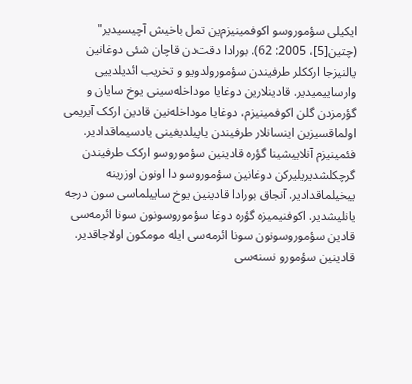ایکیلی سؤموروسو اکوفمینیزم‌ین تمل باخیش آچیسیدیر" (چتین[5]، 2005: 62). بورادا دقت‌دن قاچان شئی دوغانین یالنیزجا ارککلر طرفیندن سؤمورولدویو و تخریب ائدیلدییی وارساییمیدیر. قادینلارین دوغایا موداخله‌سینی یوخ سایان و گؤرمزدن گلن اکوفمینیزم، دوغایا موداخله‌نین قادین ارکک آیریمی اولماقسیزین اینسانلار طرفیندن یاپیلدیغینی یادسیماقدادیر. فئمینیزم آنلاییشینا گؤره قادینین سؤموروسو ارکک طرفیندن گرچکلشدیریلیرکن دوغانین سؤموروسو دا اونون اوزرینه‌ ییخیلماقدادیر. آنجاق بورادا قادینین یوخ ساییلماسی سون درجه یانلیشدیر. اکوفنیمیزه گؤره دوغا سؤموروسونون سونا ائرمه‌سی قادین سؤموروسونون سونا ائرمه‌سی ایله مومکون اولاجاقدیر. قادینین سؤمورو نسنه‌سی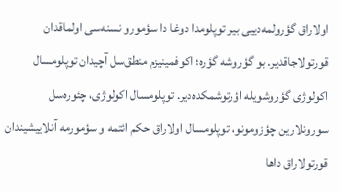اولاراق گؤرولمه‌دییی بیر توپلومدا دوغا دا سؤمورو نسنه‌سی اولماقدان قورتولاجاقدیر. بو گؤروشه گؤره؛ اکوفمینیزم منطق‌سل آچیدان توپلومسال اکولوژی گؤروشویله اؤرتوشمکده‌دیر. توپلومسال اکولوژی، چئوره‌سل سورونلارین چؤزومونو، توپلومسال اولاراق حکم ائتمه‌ و سؤمورمه‌ آنلاییشیندان قورتولاراق داها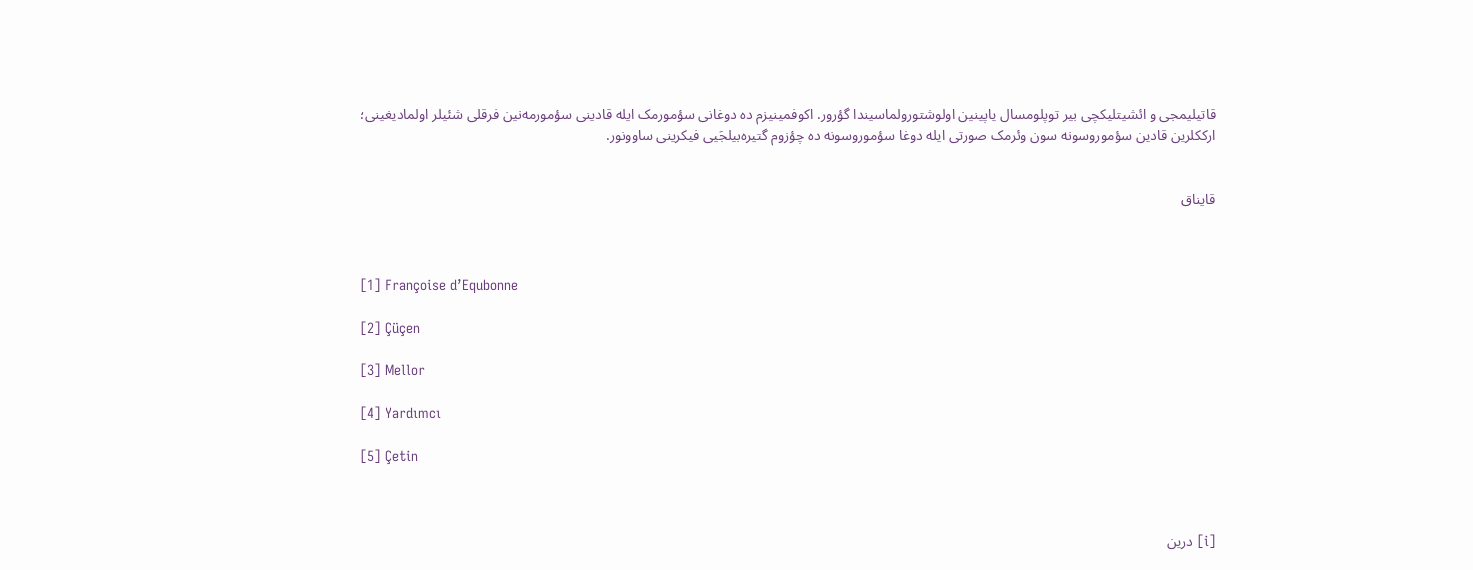قاتیلیمجی و ائشیتلیکچی بیر توپلومسال یاپینین اولوشتورولماسیندا گؤرور. اکوفمینیزم ده دوغانی سؤمورمک ایله قادینی سؤمورمه‌نین فرقلی شئیلر اولمادیغینی؛ ارککلرین قادین سؤموروسونه‌ سون وئرمک صورتی ایله دوغا سؤموروسونه‌ ده چؤزوم گتیره‌بیلجَیی فیکرینی ساوونور.


قایناق



[1] Françoise d’Equbonne

[2] Çüçen

[3] Mellor

[4] Yardımcı

[5] Çetin



[i] درین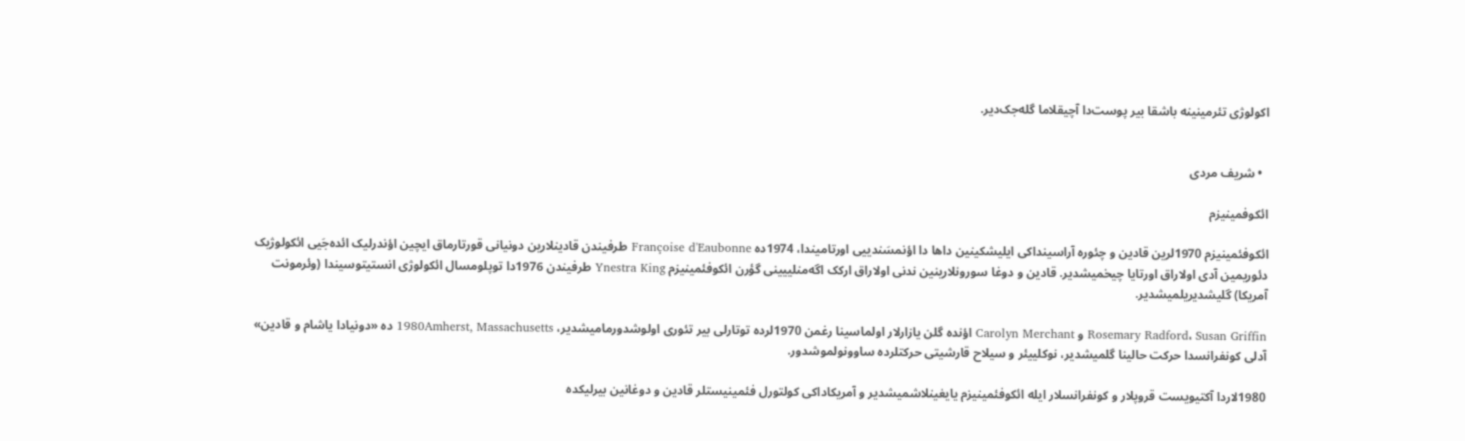اکولوژی تئرمینینه باشقا بیر پوست‌دا آچیقلاما گله‌جک‌دیر.


  • شریف مردی

ائکوفمینیزم

ائکوفئمینیزم 1970لرین قادین و چئوره آراسینداکی ایلیشکینین داها دا اؤنمسَندییی اورتامیندا، 1974ده Françoise d'Eaubonne طرفیندن قادینلارین دونیانی قورتارماق ایچین اؤندرلیک ائده‌جَیی ائکولوژیک دئوریمین آدی اولاراق اورتایا چیخمیشدیر. قادین و دوغا سورونلارینین ندنی اولاراق ارکک اگه‌منلییینی گؤرن ائکوفئمینیزم Ynestra King طرفیندن 1976دا توپلومسال ائکولوژی انستیتوسیندا (وئرمونت آمریکا) گلیشدیریلمیشدیر.

Rosemary Radford، Susan Griffin و Carolyn Merchant اؤنده گلن یازارلار اولماسینا رغمن 1970لرده توتارلی بیر تئوری اولوشدورمامیشدیر، 1980Amherst, Massachusetts ده «دونیادا یاشام و قادین» آدلی کونفرانسدا حرکت حالینا گلمیشدیر، نوکلییئر و سیلاح قارشیتی حرکتلرده ساوونولموشدور.

1980لاردا آکتیویست قروپلار و کونفرانسلار ایله ائکوفئمینیزم یایغینلاشمیشدیر و آمریکاداکی کولتورل فئمینیستلر قادین و دوغانین بیرلیکده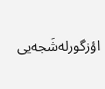اؤزگورله‌شَجه‌یی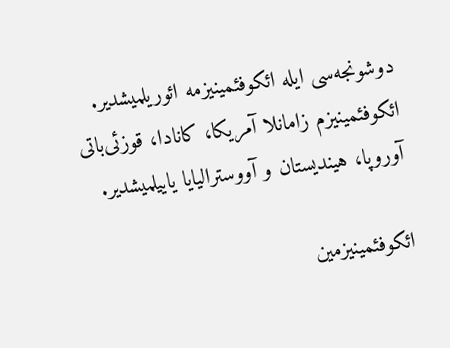دوشونجه‌سی ایله ائکوفئمینیزمه ائوریلمیشدیر. ائکوفئمینیزم زامانلا آمریکا، کانادا، قوزئی‌باتی آوروپا، هیندیستان و آووسترالیایا یاییلمیشدیر.

ائکوفئمینیزمین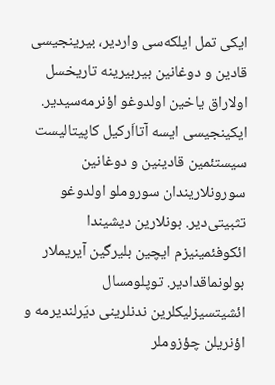ایکی تمل ایلکه‌سی واردیر، بیرینجیسی قادین و دوغانین بیربیرینه تاریخسل اولاراق یاخین اولدوغو اؤنرمه‌سیدیر. ایکینجیسی ایسه آتااَرکیل کاپیتالیست سیستئمین قادینین و دوغانین سورونلاریندان سوروملو اولدوغو تثبیتی‌دیر. بونلارین دیشیندا ائکوفئمینیزم ایچین بلیرگین آیریملار بولونماقدادیر. توپلومسال ائشیتسیزلیکلرین ندنلرینی دیَرلندیرمه و اؤنریلن چؤزوملر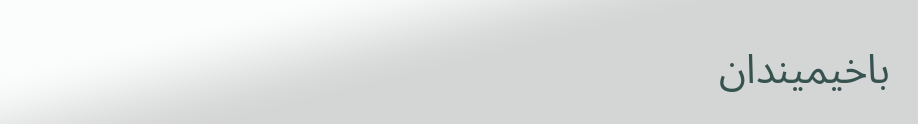باخیمیندان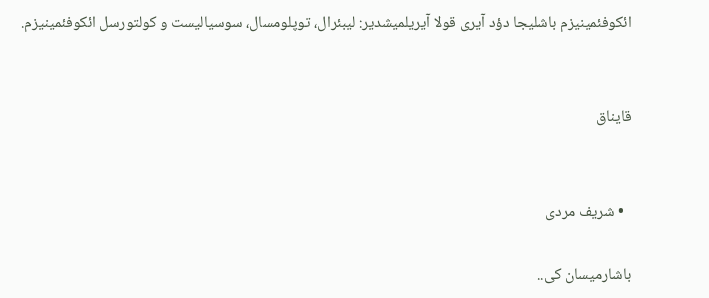ائکوفئمینیزم باشلیجا دؤد آیری قولا آیریلمیشدیر: لیبئرال، توپلومسال، سوسیالیست و کولتورسل ائکوفئمینیزم.


قایناق


  • شریف مردی

باشارمیسان کی..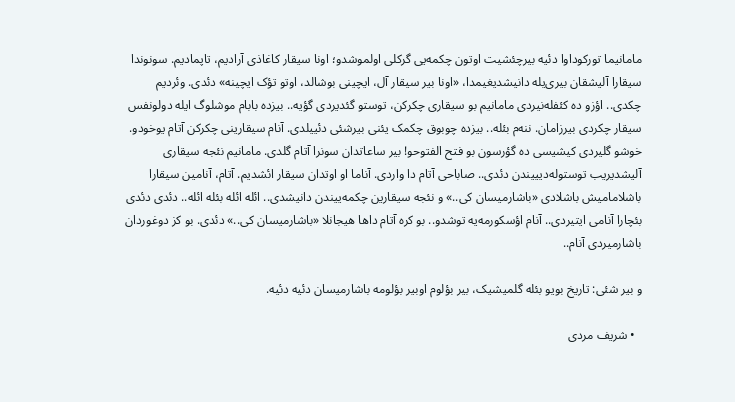مامانیما تورکوداوا دئیه بیرچئشیت اوتون چکمه‌یی گرکلی اولموشدو؛ اونا سیقار کاغاذی آرادیم، تاپمادیم. سونوندا سیقارا آلیشقان بیری‌یله دانیشدیغیمدا، «اونا بیر سیقار آل، ایچینی بوشالد، اوتو تؤک ایچینه» دئدی. وئردیم چکدی.. اؤزو ده کئفله‌نیردی مامانیم بو سیقاری چکرکن، توستو گئدیردی گؤیه.. بیزده بابام موشلوگ ایله دولونفس سیقار چکردی بیرزامان. ننه‌م بئله.. بیزده چوبوق چکمک یئنی بیرشئی دئییلدی. آنام سیقارینی چکرکن آتام یوخودو. خوشو گلیردی کیشیسی ده گؤرسون بو فتح الفتوحو! بیر ساعاتدان سونرا آتام گلدی. مامانیم نئجه سیقاری آلیشدیریب توستوله‌دیییندن دئدی.. صاباحی آتام دا واردی. آناما او اوتدان سیقار ائشدیم. آتام، آنامین سیقارا باشلامامیش باشلادی «باشارمیسان کی..» و نئجه سیقارین چکمه‌ییندن دانیشدی.. ائله ائله بئله ائله.. دئدی دئدی بئچارا آنامی ایتیردی.. آنام اؤسکورمه‌یه توشدو.. بو کره آتام داها هیجانلا «باشارمیسان کی..» دئدی. بو کز دوغوردان باشارمیردی آنام..

و بیر شئی: تاریخ بویو بئله گلمیشیک، بیر بؤلوم اوبیر بؤلومه باشارمیسان دئیه دئیه.

  • شریف مردی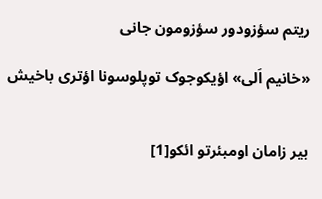ریتم سؤزودور سؤزومون جانی

«خانیم اَلی» اؤیکوجوک توپلوسونا اؤتری باخیش


بیر زامان اومبئرتو ائکو[1]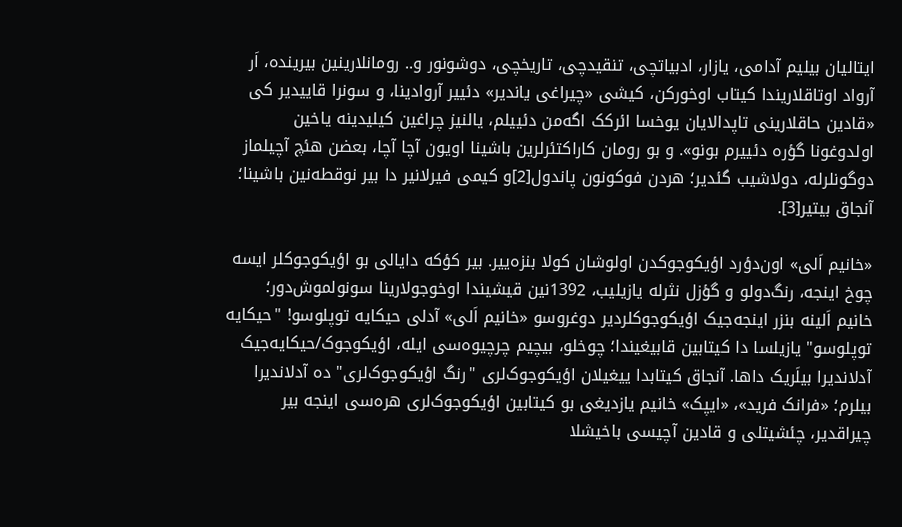ایتالیان بیلیم آدامی، یازار، ادبیاتچی، تنقیدچی، تاریخچی، دوشونور و.. رومانلارینین بیرینده، اَر آرواد اوتاقلاریندا کیتاب اوخورکن، کیشی «چیراغی یاندیر» دئییر آروادینا، و سونرا قاییدیر کی «قادین حاقلارینی تاپدالایان یوخسا ائرکک اگه‌من دئییلم، یالنیز چراغین کیلیدینه یاخین اولدوغونا گؤره دئییرم بونو». و بو رومان کاراکتئرلرین باشینا اویون آچا آچا، بعضن هئچ آچیلماز دوگونلرله، دولاشیب گئدیر؛ هردن فوکونون پاندول[2]و کیمی فیرلانیر دا بیر نوقطه‌نین باشینا؛ آنجاق بیتیر[3].

«خانیم اَلی» اون‌دؤرد اؤیکوجوکدن اولوشان کولا بنزه‌ییر. بیر کؤکه دایالی بو اؤیکوجوکلر ایسه چوخ اینجه، رنگ‌دولو و گؤزل نثرله یازیلیب، 1392نین قیشیندا اوخوجولارینا سونولموش‌دور؛ خانیم اَلینه بنزر اینجه‌جیک اؤیکوجوکلردیر دوغروسو «خانیم اَلی» آدلی حیکایه توپلوسو! "حیکایه توپلوسو" یازیلسا دا کیتابین قابیغیندا؛ چوخلو، بیچیم چرچیوه‌سی ایله، اؤیکوجوک/حیکایه‌جیک آدلاندیرا بیلَریک داها. آنجاق کیتابدا ییغیلان اؤیکوجوک‌لری "رنگ اؤیکوجوک‌لری" ده آدلاندیرا بیلرم؛ «فرانک فرید»، «ایپک» خانیم یازدیغی بو کیتابین اؤیکوجوک‌لری هره‌سی اینجه بیر چیراقدیر، چئشیتلی و قادین آچیسی باخیشلا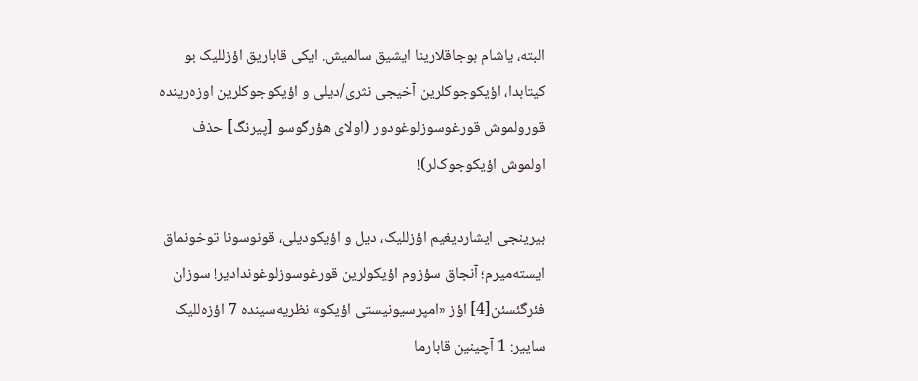البته، یاشام بوجاقلارینا ایشیق سالمیش. ایکی قاباریق اؤزللیک بو کیتابدا، اؤیکوجوکلرین آخیجی نثری/دیلی و اؤیکوجوکلرین اوزه‌رینده قورولموش قورغوسوزلوغودور (اولای هؤرگوسو [پیرنگ] حذف اولموش اؤیکوجوک‌لر)!

بیرینجی ایشاردیغیم اؤزللیک، دیل و اؤیکودیلی، قونوسونا توخونماق ایسته‌میرم؛ آنجاق سؤزوم اؤیکولرین قورغوسوزلوغوندادیر! سوزان فئرگئسئن[4] اؤز «امپرسیونیستی اؤیکو» نظریه‌سینده 7 اؤزه‌للیک ساییر: 1 آچینین قابارما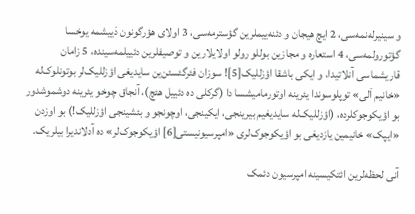و سینیرله‌نمه‌سی، 2 ایچ هیجان و دئنه‌ییملرین گؤسترمه‌سی، 3 اولای هؤرگونون دَییشمه یوخسا گؤتورولمه‌سی، 4 استعاره و مجازین بوللو رولو اولایلارین و توصیفلرین دئییلمه‌سینده، 5 زامان قاریشماسی آنلاتیدا، و ایکی باشقا اؤزللیک[5]! سوزان فئرگئسئن‌ین سایدیغی اؤزللیک‌لر بوتونلوک‌له «خانیم اَلی» توپلوسوندا یئرینه اوتورمامیشسا دا (گرکلی ده دئییل هئچ)، آنجاق چوخو یئرینه دوشموشدور بو اؤیکوجوکلرده، (اؤزللیک‌له سایدیغیم بیرینجی، ایکینجی، اوچونجو و بئشینجی اؤزللیک!) بو اوزدن «ایپک» خانیمین یازدیغی بو اؤیکوجوک‌لری «امپرسیونیستی[6] اؤیکوجوک‌لر» ده آدلاندیرا بیلریک.

آنی لحظه‌لرین ائتکیسینه امپرسیون دئمک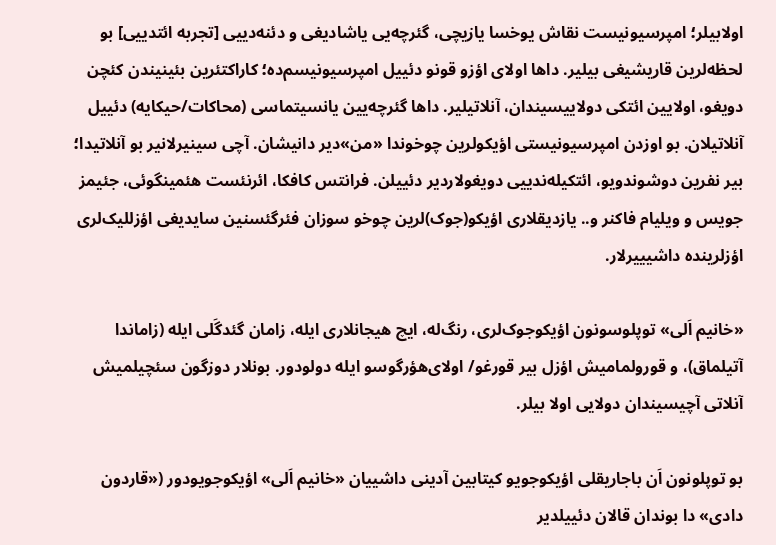اولابیلر؛ امپرسیونیست نقاش یوخسا یازیچی، گئرچه‌یی یاشادیغی و دئنه‌دییی [تجربه ائتدییی] بو لحظه‌لرین قاریشیغی بیلیر. داها اولای اؤزو قونو دئییل امپرسیونیسم‌ده؛ کاراکتئرین بئینیندن کئچن دویغو، اولایین ائتکی دولاییسیندان، آنلاتیلیر. داها گئرچه‌یین یانسیتماسی (محاکات/حیکایه) دئییل آنلاتیلان. بو اوزدن امپرسیونیستی اؤیکولرین چوخوندا «من»دیر دانیشان. آچی سینیرلانیر بو آنلاتیدا؛ بیر نفرین دوشوندویو، ائتکیله‌ندییی دویغولاردیر دئییلن. فرانتس کافکا، ائرنئست هئمینگوئی، جئیمز جویس و ویلیام فاکنر و.. یازدیقلاری اؤیکو(جوک)لرین چوخو سوزان فئرگئسنین سایدیغی اؤزللیک‌لری اؤزلرینده داشیییرلار.

«خانیم اَلی» توپلوسونون اؤیکوجوک‌لری، رنگ‌له، ایچ هیجانلاری ایله، زامان گئدگَلی ایله (زاماندا آتیلماق)، و قورولمامیش اؤزل بیر قورغو/ اولای‌هؤرگوسو ایله دولودور. بونلار دوزگون سئچیلمیش آنلاتی آچیسیندان دولایی اولا بیلر.

بو توپلونون اَن باجاریقلی اؤیکوجویو کیتابین آدینی داشییان «خانیم اَلی» اؤیکوجویودور («قاردون دادی» دا بوندان قالان دئییلدیر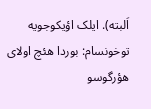اَلبته). ایلک اؤیکوجویه توخونسام: بوردا هئچ اولای هؤرگوسو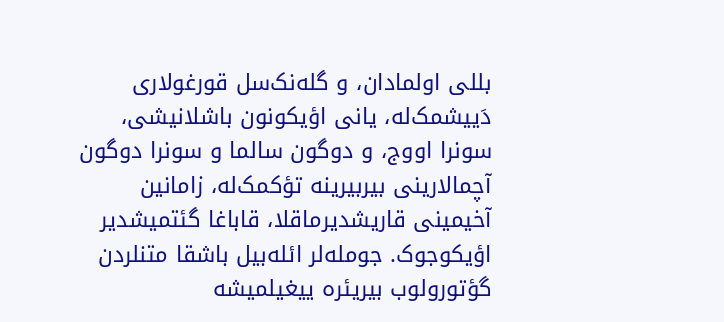بللی اولمادان، و گله‌نک‌سل قورغولاری دَییشمک‌له، یانی اؤیکونون باشلانیشی، سونرا اووج، و دوگون سالما و سونرا دوگون آچمالارینی بیربیرینه تؤکمک‌له، زامانین آخیمینی قاریشدیرماقلا، قاباغا گئتمیشدیر اؤیکوجوک. جومله‌لر ائله‌بیل باشقا متنلردن گؤتورولوب بیریئره ییغیلمیشه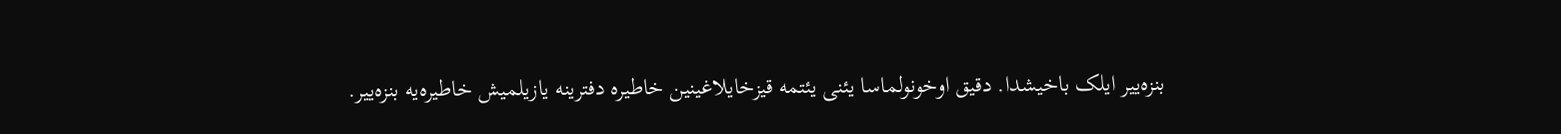بنزه‌ییر ایلک باخیشدا. دقیق اوخونولماسا یئنی یئتمه قیزخایلاغینین خاطیره دفترینه یازیلمیش خاطیره‌یه بنزه‌ییر.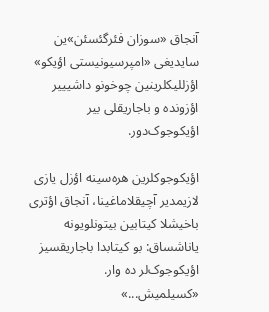آنجاق «سوزان فئرگئسئن»ین سایدیغی «امپرسیونیستی اؤیکو» اؤزللیکلرینین چوخونو داشیییر اؤزونده و باجاریقلی بیر اؤیکوجوک‌دور.

اؤیکوجوکلرین هره‌سینه اؤزل یازی لازیمدیر آچیقلاماغینا، آنجاق اؤتری باخیشلا کیتابین بیتونلویونه یاناشساق: بو کیتابدا باجاریقسیز اؤیکوجوک‌لر ده وار. «کسیلمیش...»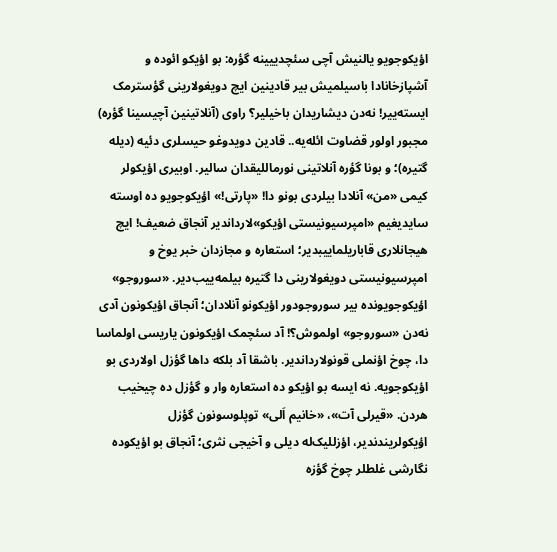اؤیکوجویو یالنیش آچی سئچدییینه گؤره: بو اؤیکو ائوده و آشپازخانادا باسیلمیش بیر قادینین ایچ دویغولارینی گؤسترمک ایسته‌ییر! نه‌دن دیشاریدان باخیلیر؟ راوی (آنلاتینین آچیسینا گؤره) مجبور اولور قضاوت ائله‌یه.. قادین دویدوغو حیسلری دئیه (دیله گتیره)؛ و بونا گؤره آنلاتینی نورماللیقدان سالیر. اوبیری اؤیکولر کیمی «من» آنلادا بیلردی بونو دا! «پارتی!» اؤیکوجویو ده اوسته سایدیغیم «امپرسیونیستی اؤیکو»لارداندیر آنجاق ضعیف! ایچ هیجانلاری قاباریلماییبدیر؛ استعاره و مجازدان خبر یوخ و امپرسیونیستی دویغولارینی دا گتیره بیلمه‌ییب‌دیر. «سوروجو» اؤیکوجویونده بیر سوروجودور اؤیکونو آنلادان؛ آنجاق اؤیکونون آدی نه‌دن «سوروجو» اولموش؟! آد سئچمک اؤیکونون یاریسی اولماسا دا، چوخ اؤنملی قونولارداندیر. باشقا آد بلکه داها گؤزل اولاردی بو اؤیکوجویه. نه ایسه بو اؤیکو ده استعاره وار و گؤزل ده چیخیب هردن. «قیرلی آت»، «خانیم اَلی» توپلوسونون گؤزل اؤیکولریندندیر، اؤزللیک‌له دیلی و آخیجی نثری؛ آنجاق بو اؤیکوده نگارشی غلطلر چوخ گؤزه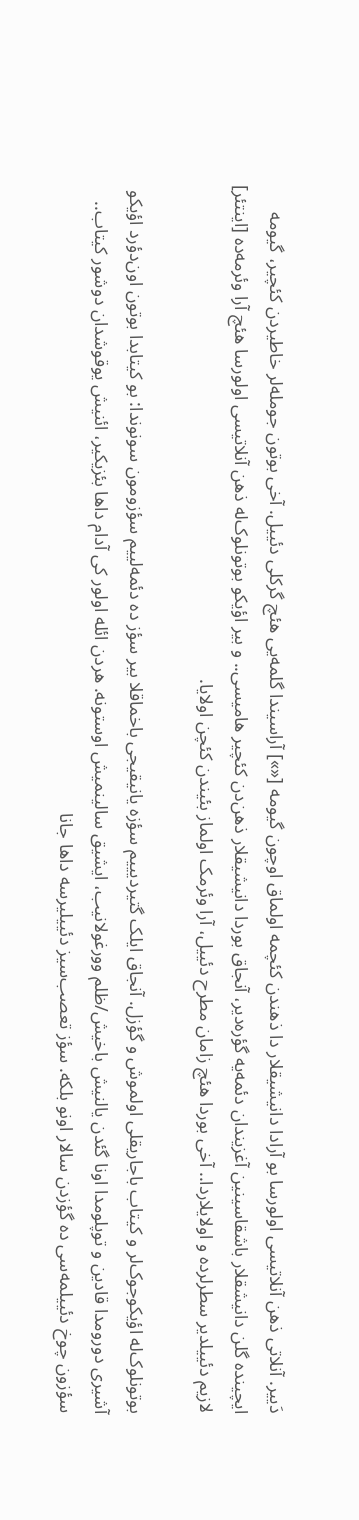دَییر. آنلاتی ذهن آنلاتیسی اولورسا بو آرادا دانیشیقلار دا ذهندن کئچمه اولماق اوچون گیومه [«»] آراسیندا گلمه‌یی هئچ گرکلی دئییل. آخی بوتون جومله‌لر خاطیردن کئچیر، گیومه ایچینده گلن دانیشقلار باشقاسینین آغزیندان دئمه‌یه گؤره‌دیر، آنجاق بوردا دانیشیقلار ذهن‌دن کئچیر هامیسی.. و بیر اؤیکو بوتونلوک‌له ذهن آنلاتیسی اولورسا هئچ آرا وئرمه‌ده [اینتئر] لازیم دئییلدیر سطرلرده و اولایلاردا.. آخی بوردا هئچ زامان مطرح دئییل، آرا وئرمک اولماز بئیندن کئچن اولایا.

بوتونلوک‌له اؤیکوجوک‌لر و کیتاب باجاریقلی اولموش و گؤزل. آنجاق ایلک گتیردیییم سؤزه یانیقیجی باخماقلا بیر سؤز ده دئمه‌لییم سؤزومون سونوندا: بو کیتابدا بوتون اون‌دؤرد اؤیکو آشیری دورومدا قادین و توپلومدا اونا گئدن یالنیش باخیش/ظلم وورغولانیب، ایشیق سالینمیش اوستونه. هردن ائله اولور کی آدام داها بئزیکیر، ائنیش یوقوشدان دوشور کیتاب.. سؤزون چوخ دئییلمه‌سی ده گؤزدن سالار اونو بلکه. سؤز تعصب‌سیز دئییلیرسه داها جانا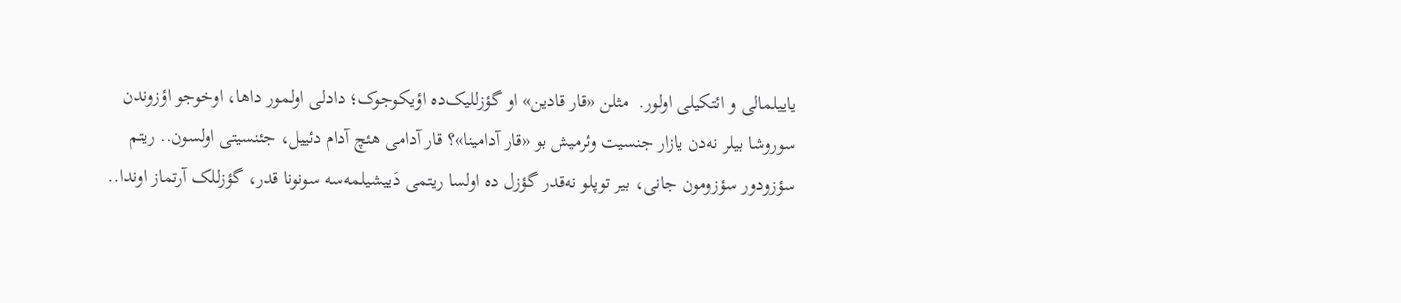یاییلمالی و ائتکیلی اولور.  مثلن «قار قادین» او گؤزللیک‌ده اؤیکوجوک؛ دادلی اولمور داها، اوخوجو اؤزوندن سوروشا بیلر نه‌دن یازار جنسیت وئرمیش بو «قار آدامینا»؟ قار آدامی هئچ آدام دئییل، جئنسیتی اولسون.. ریتم سؤزودور سؤزومون جانی، بیر توپلو نه‌قدر گؤزل ده اولسا ریتمی دَییشیلمه‌سه سونونا قدر، گؤزللک آرتماز اوندا..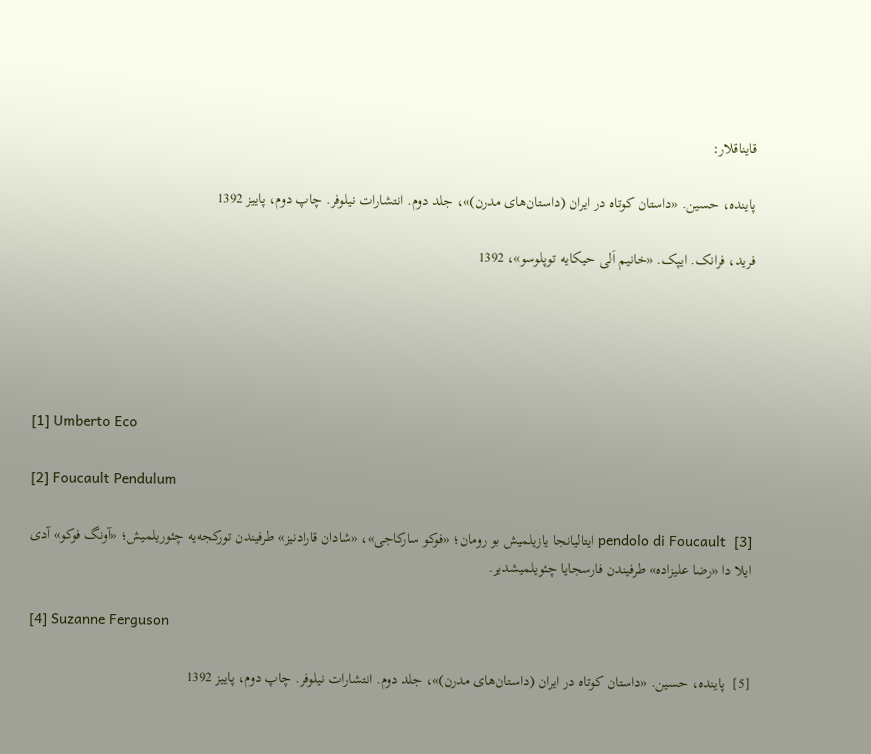قایناقلار:

پاینده، حسین. «داستان کوتاه در ایران (داستان‌های مدرن)»، جلد دوم. انتشارات نیلوفر. چاپ دوم، پاییز 1392

فرید، فرانک. ایپک. «خانیم اَلی حیکایه توپلوسو»، 1392





[1] Umberto Eco

[2] Foucault Pendulum

[3]  pendolo di Foucault ایتالیانجا یازیلمیش بو رومان؛ «فوکو سارکاجی»، «شادان قارادنیز» طرفیندن تورکجه‌یه چئوریلمیش؛ «آونگ فوکو» آدی ایلا دا «رضا علیزاده» طرفیندن فارسجایا چئویلمیشدیر.

[4] Suzanne Ferguson

[5]  پاینده، حسین. «داستان کوتاه در ایران (داستان‌های مدرن)»، جلد دوم. انتشارات نیلوفر. چاپ دوم، پاییز 1392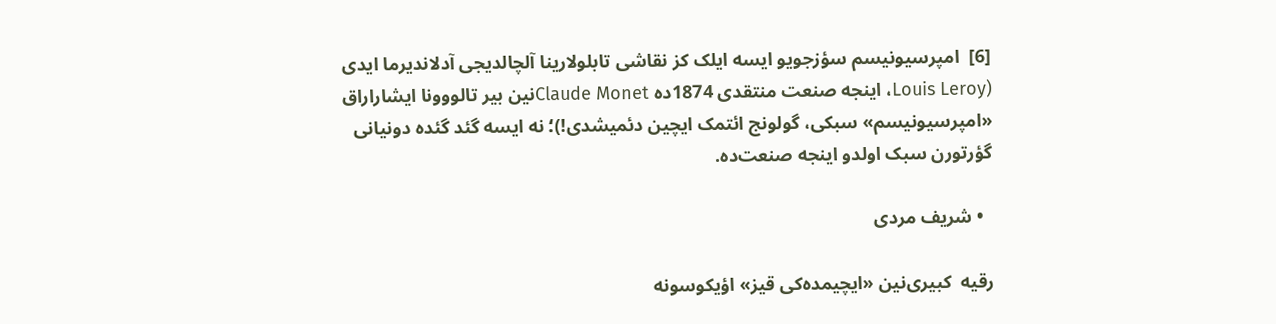[6]  امپرسیونیسم سؤزجویو ایسه ایلک کز نقاشی تابلولارینا آلچالدیجی آدلاندیرما ایدی (Louis Leroy، اینجه صنعت منتقدی 1874ده Claude Monetنین بیر تالووونا ایشاراراق «امپرسیونیسم» سبکی، گولونج ائتمک ایچین دئمیشدی!)؛ نه ایسه گئد گئده دونیانی گؤرتورن سبک اولدو اینجه صنعت‌ده.

  • شریف مردی

رقیه  کبیری‌نین «ایچیمده‌کی قیز» اؤیکوسونه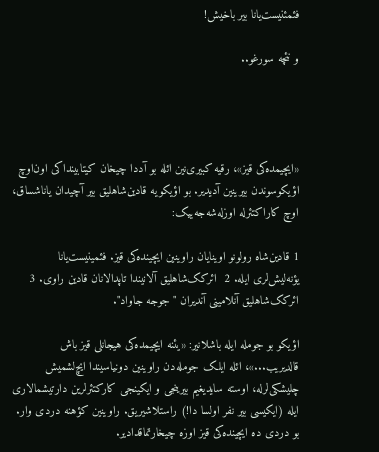فئمئنیست‌یانا بیر باخیش!

و نئچه سورغو..




«ایچیمده‌کی قیز»، رقیه کبیری‌نین ائله بو آددا چیخان کیتابینداکی اون‌اوچ اؤیکوسوندن بیرینین آدیدیر. بو اؤیکویه قادین‌شاهلیق بیر آچیدان یاناشساق، اوچ کاراکتئرله اوزله‌شه‌جه‌ییک:

1 قادین‌شاه‌ رولونو اوینایان راوینین ایچینده‌کی قیز. فئمینیست‌یانا یؤنه‌لیش‌لری ایله. 2  ائرکک‌شاهلیق آلانیندا تاپدالانان قادین راوی. 3 ائرکک‌شاهلیق آنلامینی آندیران "جوجه جاواد".

اؤیکو بو جومله ایله باشلانیر: «یئنه ایچیمده‌کی هیجانلی قیز باش قالدیریب...»، ائله ایلک جومله‌دن راوینین دونیاسیندا ایچ‌لشمیش چلیشکی‌لرله، اوسته سایدیغیم بیرینجی و ایکینجی کارکتئرلرین دارتیشمالاری ایله (ایکیسی بیر نفر اولسا دا!) راستلاشیریق. راوینین کؤهنه دردی وار. بو دردی ده ایچینده‌کی قیز اوزه چیخارتماقدادیر.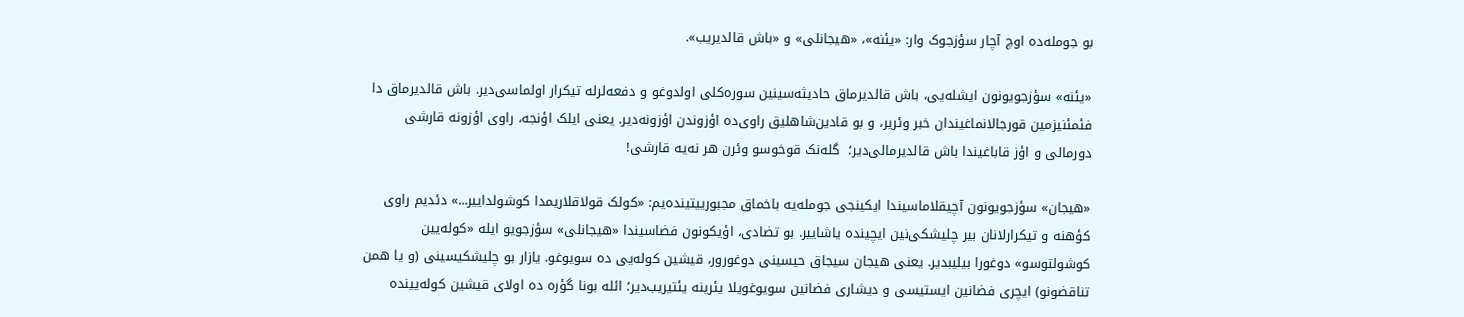بو جومله‌ده اوچ آچار سؤزجوک وار: «یئنه»، «هیجانلی» و «باش قالدیریب».

«یئنه» سؤزجویونون ایشله‌یی، باش قالدیرماق حادیثه‌سینین سوره‌کلی اولدوغو و دفعه‌لرله تیکرار اولماسی‌دیر. باش قالدیرماق دا فئمئنیزمین قورجالانماغیندان خبر وئریر، و بو قادین‌شاهلیق راوی‌ده اؤزوندن اؤزونه‌دیر. یعنی ایلک اؤنجه، راوی اؤزونه قارشی دورمالی و اؤز قاباغیندا باش قالدیرمالی‌دیر؛  گله‌نک قوخوسو وئرن هر نه‌یه قارشی!

«هیجان» سؤزجویونون آچیقلاماسیندا ایکینجی جومله‌یه باخماق مجبورییتینده‌یم: «کولک قولاقلاریمدا کوشولداییر...» دئدیم راوی کؤهنه و تیکرارلانان بیر چلیشکی‌نین ایچینده یاشاییر. بو تضادی، اؤیکونون فضاسیندا «هیجانلی» سؤزجویو ایله «کوله‌یین کوشولتوسو» دوغورا بیلیبدیر. یعنی هیجان سیجاق حیسینی دوغورور، قیشین کوله‌یی ده سویوغو. یازار بو چلیشکیسینی (و یا همن تناقضونو) ایچری فضانین ایستیسی و دیشاری فضانین سویوغویلا یئرینه یئتیریب‌دیر؛ ائله بونا گؤره ده اولای قیشین کوله‌یینده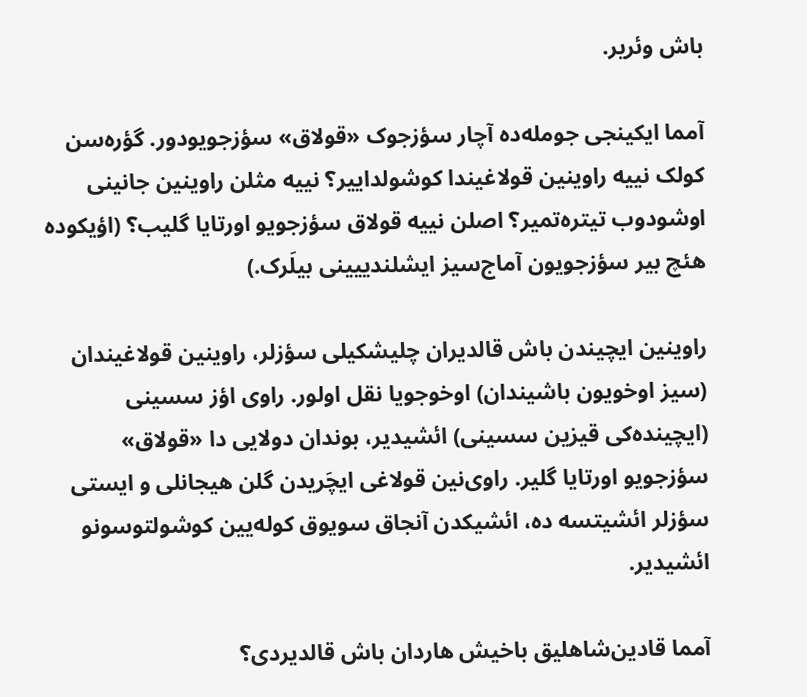باش وئریر.

آمما ایکینجی جومله‌ده آچار سؤزجوک «قولاق» سؤزجویودور. گؤره‌سن کولک نییه راوینین قولاغیندا کوشولداییر؟ نییه مثلن راوینین جانینی اوشودوب تیتره‌تمیر؟ اصلن نییه قولاق سؤزجویو اورتایا گلیب؟ (اؤیکوده هئچ بیر سؤزجویون آماج‌سیز ایشلندییینی بیلَرک.)

راوینین ایچیندن باش قالدیران چلیشکیلی سؤزلر، راوینین قولاغیندان (سیز اوخویون باشیندان) اوخوجویا نقل اولور. راوی اؤز سسینی (ایچینده‌کی قیزین سسینی) ائشیدیر، بوندان دولایی دا «قولاق» سؤزجویو اورتایا گلیر. راوی‌نین قولاغی ایچَریدن گلن هیجانلی و ایستی سؤزلر ائشیتسه ده، ائشیکدن آنجاق سویوق کوله‌یین کوشولتوسونو ائشیدیر.

آمما قادین‌شاهلیق باخیش هاردان باش قالدیردی؟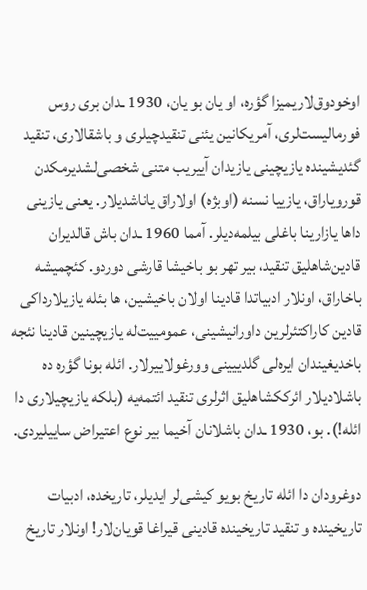اوخودوق‌لاریمیزا گؤره، او یان بو یان، 1930 ـدان بری روس فورمالیست‌لری، آمریکانین یئنی تنقیدچیلری و باشقالاری، تنقید گئدیشینده یازیچینی یازیدان آییریب متنی شخصی‌لشدیرمکدن قورویاراق، یازییا نسنه (اوبژه) اولاراق یاناشدیلار. یعنی یازینی داها یازارینا باغلی بیلمه‌دیلر. آمما 1960 ـدان باش قالدیران قادین‌شاهلیق تنقید، بیر تهر بو باخیشا قارشی دوردو. کئچمیشه باخاراق، اونلار ادبیاتدا قادینا اولان باخیشین، ها بئله یازیلارداکی قادین کاراکتئرلرین داورانیشینی، عمومییت‌له یازیچینین قادینا نئجه باخدیغیندان ایره‌لی گلدییینی وورغولاییرلار. ائله بونا گؤره ده باشلادیلار ائرککشاهلیق اثرلری تنقید ائتمه‌یه (بلکه یازیچیلاری دا ائله!). بو، 1930 ـدان باشلانان آخیما بیر نوع اعتیراض ساییلیردی.

دوغرودان دا ائله تاریخ بویو کیشی‌لر ایدیلر، تاریخده، ادبیات تاریخینده و تنقید تاریخینده قادینی قیراغا قویان‌لار! اونلار تاریخ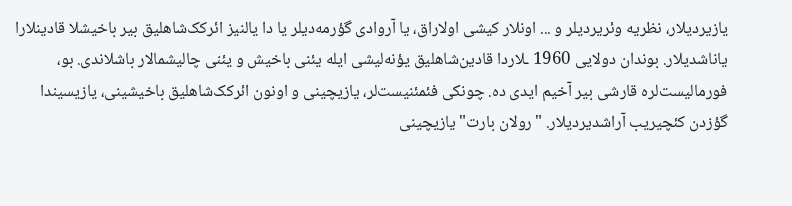یازیردیلار، نظریه وئریردیلر و ... اونلار کیشی اولاراق، یا آروادی گؤرمه‌دیلر یا دا یالنیز ائرکک‌شاهلیق بیر باخیشلا قادینلارا یاناشدیلار. بوندان دولایی 1960 ـلاردا قادین‌شاهلیق یؤنه‌لیشی ایله یئنی باخیش و یئنی چالیشمالار باشلاندی. بو، فورمالیست‌لره قارشی بیر آخیم ایدی ده. چونکی فئمئنیست‌لر، یازیچینی و اونون ائرکک‌شاهلیق باخیشینی، یازیسیندا گؤزدن کئچیریب آراشدیردیلار. "رولان بارت" یازیچینی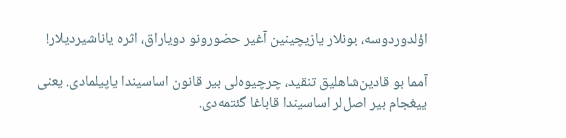اؤلدوردوسه، بونلار یازیچینین آغیر حضورونو دویاراق، اثره یاناشیردیلار!

آمما بو قادین‌شاهلیق تنقید، چرچیوه‌لی بیر قانون اساسیندا یاپیلمادی. یعنی ییغجام بیر اصل‌لر اساسیندا قاباغا گئتمه‌دی.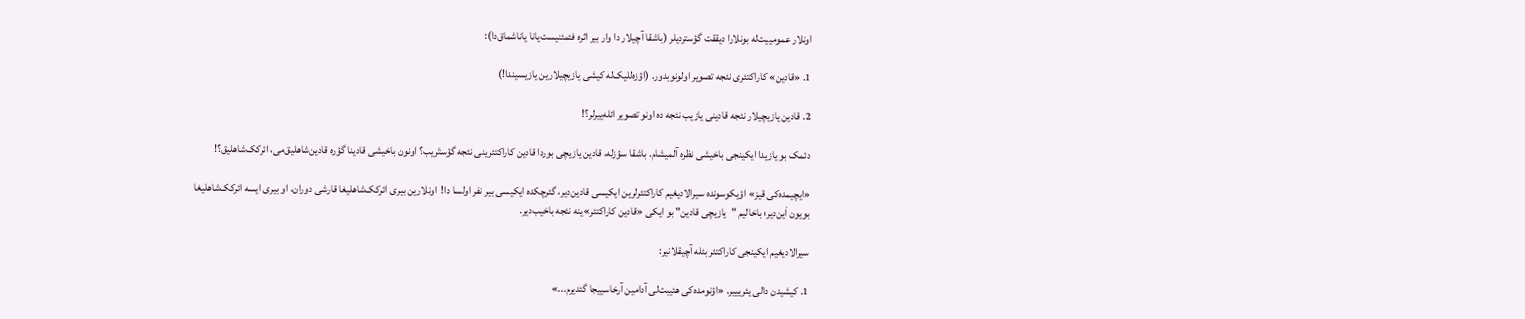اونلار عمومییت‌له بونلارا دیققت گؤستردیلر (باشقا آچیلار دا وار بیر اثره فئمئنیست‌یانا یاناشماق‌دا):

1. «قادین» کاراکتئری نئجه تصویر اولونوبدور. (اؤزه‌للیک‌له کیشی یازیچیلارین یازیسیندا!)

2. قادین یازیچیلار نئجه قادینی یازیب نئجه ده اونو تصویر ائله‌ییرلر؟!

دئمک بو یازیدا ایکینجی باخیشی نظره آلمیشام. باشقا سؤزله، قادین یازیچی بوردا قادین کاراکتئرینی نئجه گؤستَریب؟ اونون باخیشی قادینا گؤره قادین‌شاهلیق‌می، ائرکک‌شاهلیق؟!

«ایچیمده‌کی قیز» اؤیکوسونده سیرالادیغیم کاراکتئرلرین ایکیسی قادین‌دیر، گئرچکده ایکیسی بیر نفر اولسا دا!  اونلارین بیری ائرکک‌شاهلیغا قارشی دوران، او بیری ایسه ائرکک‌شاهلیغا بویون اَین‌دیر؛ باخالیم "یازیچی قادین" بو ایکی «قادین کاراکتئر»ینه نئجه باخیب‌دیر.

سیرالادیغیم ایکینجی کاراکتئر بئله آچیقلانیر:

1. کیشیدن دالی یئریییر. «اؤنومده‌کی هئیبت‌لی آدامین آرخاسییجا گئدیرم...»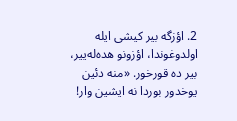2. اؤزگه بیر کیشی ایله اولدوغوندا، اؤزونو هده‌له‌ییر، بیر ده قورخور. «منه دئین یوخدور بوردا نه ایشین وار!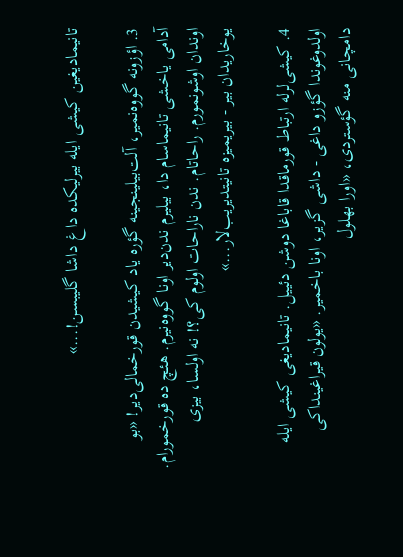تانیمادیغین کیشی ایله بیرلیکده داغ داشا گلیبسن!...»

3. اؤزونه گووه‌نمیر، آلت‌بیلینجینه گؤره یاد کیشیدن قورخمالی‌دیر! «بو آدامی یاخشی تانیماسام دا، بیلیرم ندن‌دیر اونا گووه‌نیرم. هئچ ده قورخمورام. اوندان اوشونمورم. راحاتام. ندن ناراحات اولوم کی؟! نه اولسا، بیزی یوخاریدان بیر - بیریمیزه تانیتدیریب‌لار...»

4. کیشی‌لرله ارتباط قورماقدا قاباغا دوشن دئییل. تانیمادیغی کیشی ایله اولدوغوندا گؤزو داغی - داشی گزیر، اونا باخمیر. «یولون قیراغینداکی دامچانی منه گؤستردی، «اورا بهلول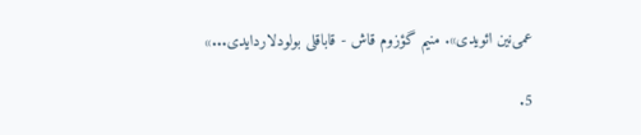عمی‌نین ائویدی». منیم گؤزوم قاش - قاباقلی بولودلاردایدی...»

5.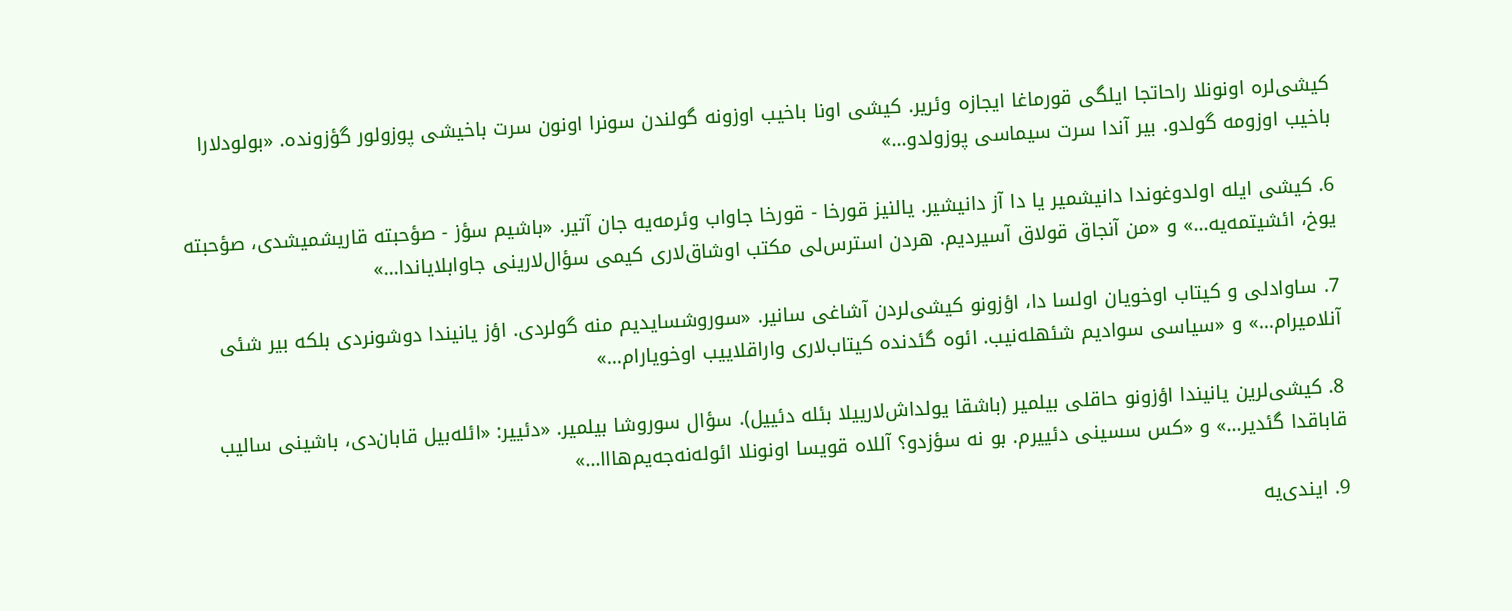کیشی‌لره اونونلا راحاتجا ایلگی قورماغا ایجازه وئریر. کیشی اونا باخیب اوزونه گولندن سونرا اونون سرت باخیشی پوزولور گؤزونده. «بولودلارا باخیب اوزومه گولدو. بیر آندا سرت سیماسی پوزولدو...»

6. کیشی ایله اولدوغوندا دانیشمیر یا دا آز دانیشیر. یالنیز قورخا - قورخا جاواب وئرمه‌یه جان آتیر. «باشیم سؤز - صؤحبته قاریشمیشدی، صؤحبته یوخ، ائشیتمه‌یه...» و «من آنجاق قولاق آسیردیم. هردن استرس‌لی مکتب اوشاق‌لاری کیمی سؤال‌لارینی جاوابلایاندا...»

7. ساوادلی و کیتاب اوخویان اولسا دا، اؤزونو کیشی‌لردن آشاغی سانیر. «سوروشسایدیم منه گولردی. اؤز یانیندا دوشونردی بلکه بیر شئی آنلامیرام...» و «سیاسی سوادیم شئهله‌نیب. ائوه گئدنده کیتاب‌لاری واراقلاییب اوخویارام...»

8. کیشی‌لرین یانیندا اؤزونو حاقلی بیلمیر (باشقا یولداش‌لارییلا بئله دئییل). سؤال سوروشا بیلمیر. «دئییر: «ائله‌بیل قابان‌دی، باشینی سالیب قاباقدا گئدیر...» و «کس سسینی دئییرم. بو نه سؤزدو؟ آللاه قویسا اونونلا ائوله‌نه‌جه‌یم‌هااا...»

9. ایندی‌یه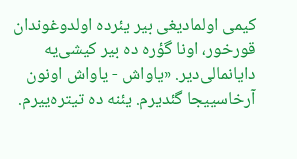کیمی اولمادیغی بیر یئرده اولدوغوندان قورخور، اونا گؤره ده بیر کیشی‌یه دایانمالی‌دیر. «یاواش - یاواش اونون آرخاسییجا گئدیرم. یئنه ده تیتره‌ییرم.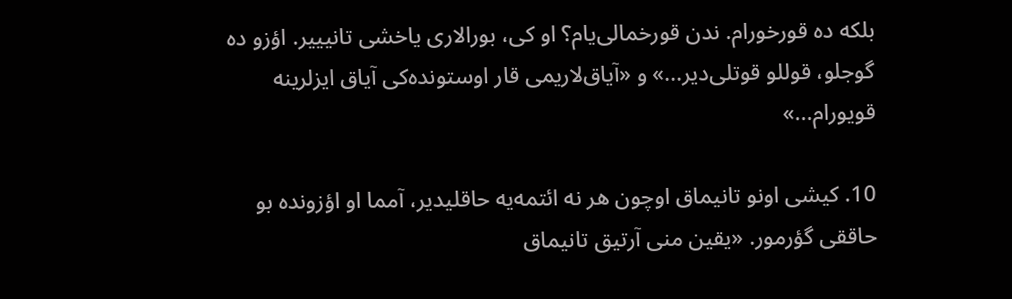بلکه ده قورخورام. ندن قورخمالی‌یام؟ او کی، بورالاری یاخشی تانیییر. اؤزو ده گوجلو، قوللو قوتلی‌دیر...» و «آیاق‌لاریمی قار اوستونده‌کی آیاق ایزلرینه قویورام...»

10. کیشی اونو تانیماق اوچون هر نه ائتمه‌یه حاقلیدیر، آمما او اؤزونده بو حاققی گؤرمور. «یقین منی آرتیق تانیماق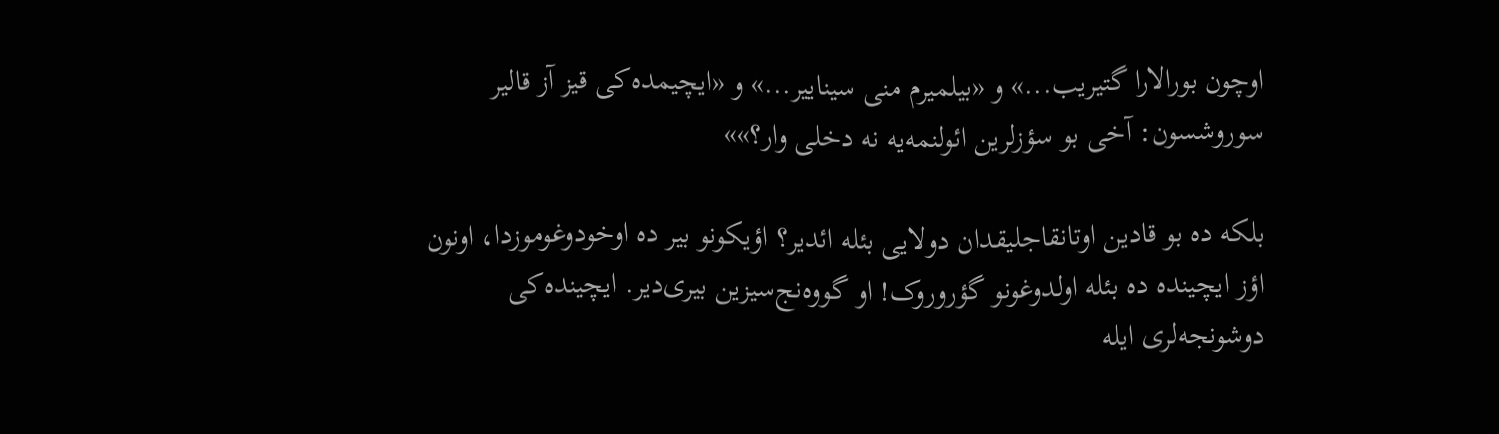اوچون بورالارا گتیریب...» و «بیلمیرم منی سیناییر...» و «ایچیمده‌کی قیز آز قالیر سوروشسون: آخی بو سؤزلرین ائولنمه‌یه نه دخلی وار؟»»

بلکه ده بو قادین اوتانقاجلیقدان دولایی بئله ائدیر؟ اؤیکونو بیر ده اوخودوغوموزدا، اونون اؤز ایچینده ده بئله اولدوغونو گؤروروک! او گووه‌نج‌سیزین بیری‌دیر. ایچینده‌کی دوشونجه‌لری ایله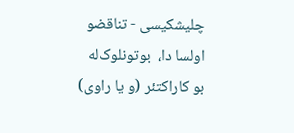چلیشکیسی - تناقضو اولسا دا،  بوتونلوک‌له بو کاراکتئر (و یا راوی)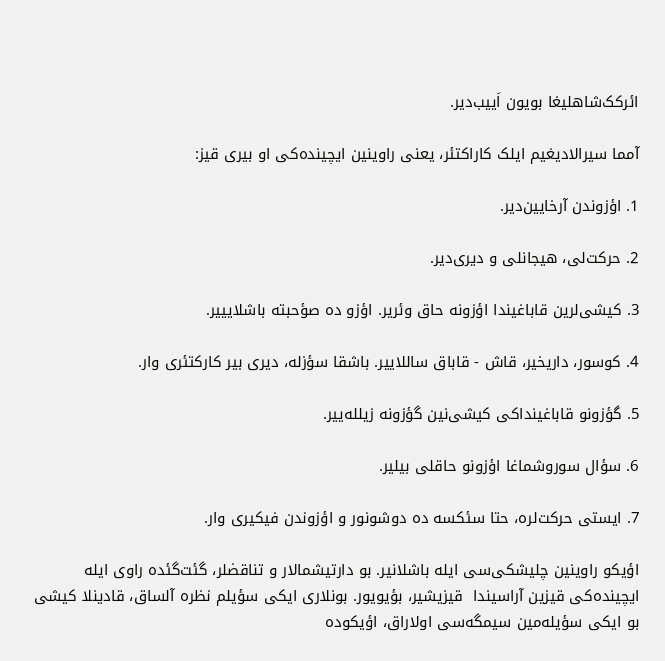ائرکک‌شاهلیغا بویون اَییب‌دیر.

آمما سیرالادیغیم ایلک کاراکتئر، یعنی راوینین ایچینده‌کی او بیری قیز:

1. اؤزوندن آرخایین‌دیر.

2. حرکت‌لی، هیجانلی و دیری‌دیر.

3. کیشی‌لرین قاباغیندا اؤزونه حاق وئریر. اؤزو ده صؤحبته باشلایییر.

4. کوسور، داریخیر، قاش - قاباق ساللاییر. باشقا سؤزله، دیری بیر کارکتئری وار.

5. گؤزونو قاباغینداکی کیشی‌نین گؤزونه زیلله‌ییر.

6. سؤال سوروشماغا اؤزونو حاقلی بیلیر.

7. ایستی حرکت‌لره، حتا سئکسه ده دوشونور و اؤزوندن فیکیری وار.

اؤیکو راوینین چلیشکی‌سی ایله باشلانیر. بو دارتیشمالار و تناقضلر، گئت‌گئده راوی ایله ایچینده‌کی قیزین آراسیندا  قیزیشیر، بؤیویور. بونلاری ایکی سؤیلم نظره آلساق، قادینلا کیشی بو ایکی سؤیله‌مین سیمگه‌سی اولاراق، اؤیکوده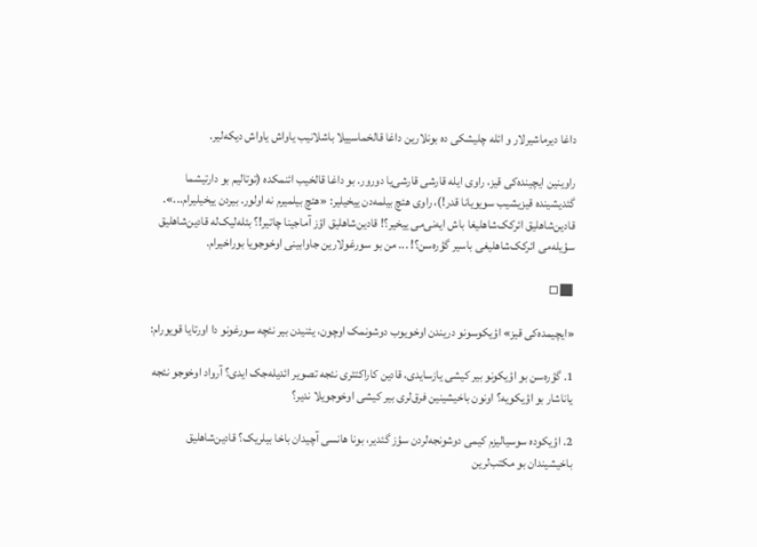داغا دیرماشیرلار و ائله چلیشکی ده بونلارین داغا قالخماسییلا باشلانیب یاواش یاواش دیکه‌لیر.

راوینین ایچینده‌کی قیز، راوی ایله قارشی قارشی‌یا دورور. بو داغا قالخیب ائنمکده (توتالیم بو دارتیشما گئدیشینده قیزیشیب سویویانا قدر!)، راوی هئچ بیلمه‌دن ییخیلیر: «هئچ بیلمیرم نه اولور. بیردن ییخیلیرام...». قادین‌شاهلیق ائرکک‌شاهلیغا باش ایه‌نی‌می ییخیر؟! قادین‌شاهلیق اؤز آماجینا چاتیر!؟ بئله‌لیک‌له قادین‌شاهلیق سؤیله‌می ائرکک‌شاهلیغی باسیر گؤره‌سن؟! ... من بو سورغولارین جاوابینی اوخوجویا بوراخیرام.

■□

«ایچیمده‌کی قیز» اؤیکوسونو دریندن اوخویوب دوشونمک اوچون، یئنیدن بیر نئچه سورغونو دا اورتایا قویورام:

1. گؤره‌سن بو اؤیکونو بیر کیشی یازسایدی، قادین کاراکتئری نئجه تصویر ائدیله‌جک ایدی؟ آرواد اوخوجو نئجه یاناشار بو اؤیکویه؟ اونون باخیشینین فرق‌لری بیر کیشی اوخوجویلا ندیر؟

2. اؤیکوده سوسیالیزم کیمی دوشونجه‌لردن سؤز گئدیر، بونا هانسی آچیدان باخا بیلریک؟ قادین‌شاهلیق  باخیشیندان بو مکتب‌لرین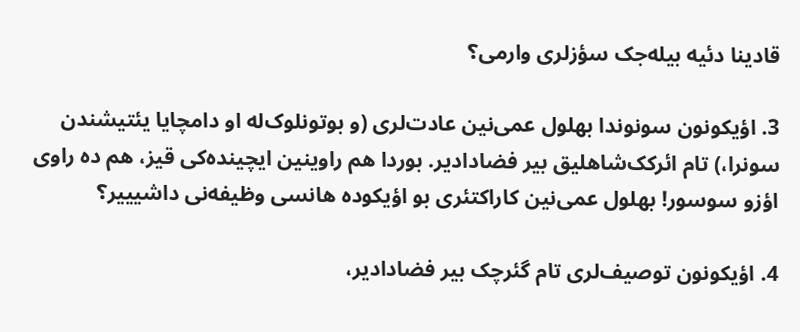قادینا دئیه ‌بیله‌جک سؤزلری وارمی؟

3. اؤیکونون سونوندا بهلول عمی‌نین عادت‌لری (و بوتونلوک‌له او دامچایا یئتیشندن سونرا،) تام ائرکک‌شاهلیق بیر فضا‌دادیر. بوردا هم راوینین ایچینده‌کی قیز، هم ده راوی اؤزو سوسور! بهلول عمی‌نین کاراکتئری بو اؤیکوده هانسی وظیفه‌نی داشیییر؟

4. اؤیکونون توصیف‌لری تام گئرچک بیر فضادادیر،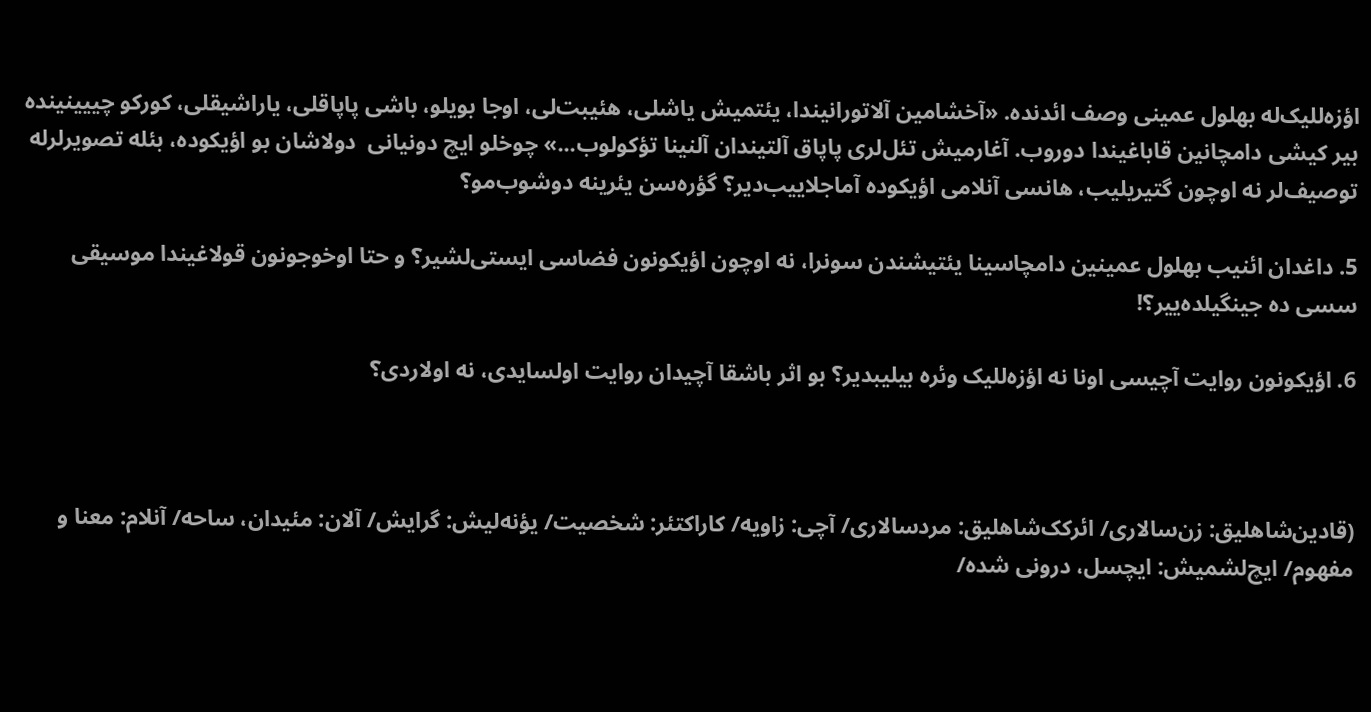اؤزه‌للیک‌له بهلول عمینی وصف ائدنده. «آخشامین آلاتورانیندا، یئتمیش یاشلی، هئیبت‌لی، اوجا بویلو، باشی پاپاقلی، یاراشیقلی، کورکو چییینینده بیر کیشی دامچانین قاباغیندا دوروب. آغارمیش تئل‌لری پاپاق آلتیندان آلنینا تؤکولوب...» چوخلو ایچ دونیانی  دولاشان بو اؤیکوده، بئله تصویرلرله توصیف‌لر نه اوچون گتیریلیب، هانسی آنلامی اؤیکوده آماجلاییب‌دیر؟ گؤره‌سن یئرینه دوشوب‌مو؟

5. داغدان ائنیب بهلول عمینین دامچاسینا یئتیشندن سونرا، نه اوچون اؤیکونون فضاسی ایستی‌لشیر؟ و حتا اوخوجونون قولاغیندا موسیقی سسی ده جینگیلده‌ییر؟!

6. اؤیکونون روایت آچیسی اونا نه اؤزه‌للیک وئره بیلیبدیر؟ بو اثر باشقا آچیدان روایت اولسایدی، نه اولاردی؟



(قادین‌شاهلیق: زن‌سالاری/ ائرکک‌شاهلیق: مردسالاری/ آچی: زاویه/ کاراکتئر: شخصیت/ یؤنه‌لیش: گرایش/ آلان: مئیدان، ساحه/ آنلام: معنا و مفهوم/ ایچ‌لشمیش: ایچسل، درونی شده/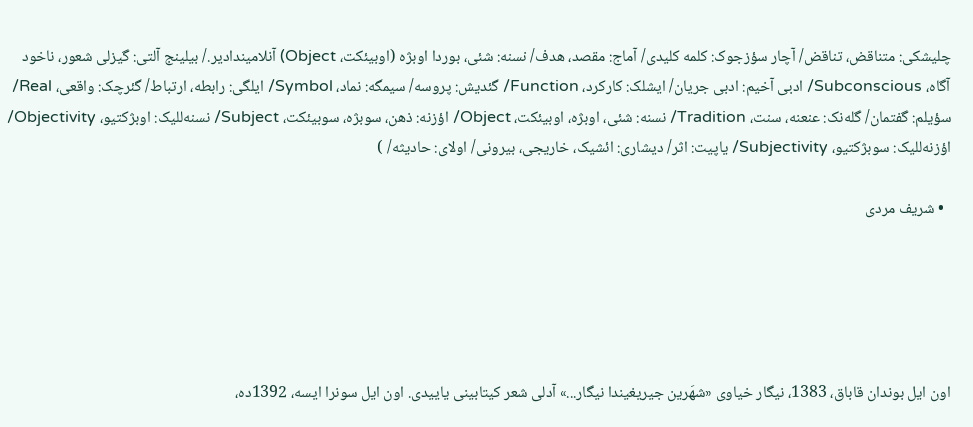چلیشکی: متناقض، تناقض/ آچار سؤزجوک: کلمه کلیدی/ آماج: مقصد، هدف/ نسنه: شئی، بوردا اوبژه (اوبیئکت، Object) آنلامیندادیر./ بیلینج آلتی: گیزلی شعور، ناخود آگاه، Subconscious/ ادبی آخیم: ادبی جریان/ ایشلک: کارکرد، Function/ گئدیش: پروسه/ سیمگه: نماد، Symbol/ ایلگی: رابطه، ارتباط/ گئرچک: واقعی، Real/ سؤیلم: گفتمان/ گله‌نک: عنعنه، سنت، Tradition/ نسنه: شئی، اوبژه، اوبیئکت، Object/ اؤزنه: ذهن، سوبژه، سوبیئکت، Subject/ نسنه‌للیک: اوبژکتیو، Objectivity/  اؤزنه‌للیک: سوبژکتیو، Subjectivity/ یاپیت: اثر/ دیشاری: ائشیک، خاریجی، بیرونی/ اولای: حادیثه/ )

  • شریف مردی





اون ایل بوندان قاباق، 1383، نیگار خیاوی «شهَرین جیریغیندا نیگار...» آدلی شعر کیتابینی یاییدی. اون ایل سونرا ایسه، 1392ده،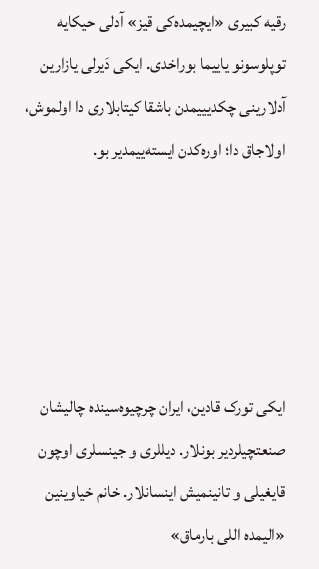رقیه کبیری «ایچیمده‌کی قیز» آدلی حیکایه توپلوسونو یاییما بوراخدی. ایکی دَیرلی یازارین آدلارینی چکدیییمدن باشقا کیتابلاری دا اولموش، اولاجاق دا؛ اوره‌کدن ایسته‌ییمدیر بو.





ایکی تورک قادین، ایران چرچیوه‌سینده چالیشان صنعتچیلردیر بونلار. دیللری و جینسلری اوچون قایغیلی و تانینمیش اینسانلار. خانم خیاوینین «الیمده اللی بارماق»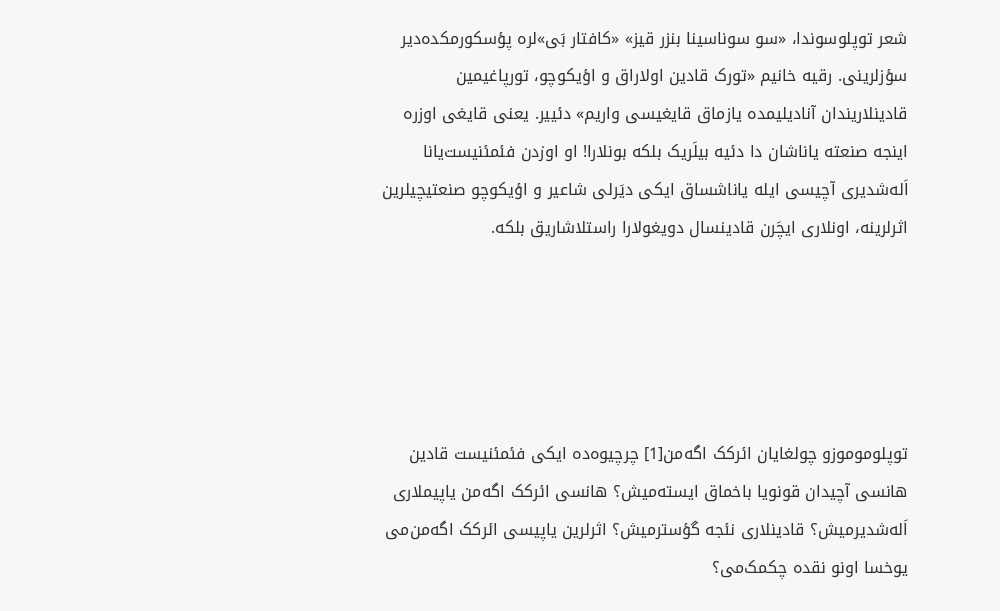شعر توپلوسوندا، «سو سوناسینا بنزر قیز» «کافتار بَی»لره پؤسکورمکده‌دیر سؤزلرینی. رقیه خانیم «تورک قادین اولاراق و اؤیکوچو، تورپاغیمین قادینلاریندان آنادیلیمده یازماق قایغیسی واریم» دئییر. یعنی قایغی اوزره اینجه صنعته یاناشان دا دئیه بیلَریک بلکه بونلارا! او اوزدن فئمئنیست‌یانا اَله‌شدیری آچیسی ایله یاناشساق ایکی دیَرلی شاعیر و اؤیکوچو صنعتیچیلرین اثرلرینه، اونلاری ایچَرن قادینسال دویغولارا راستلاشاریق بلکه.





توپلوموموزو چولغایان ائرکک اگه‌من[1] چرچیوه‌ده ایکی فئمئنیست قادین هانسی آچیدان قونویا باخماق ایسته‌میش؟ هانسی ائرکک اگه‌من یاپیملاری اَله‌شدیرمیش؟ قادینلاری نئجه گؤسترمیش؟ اثرلرین یاپیسی ائرکک اگه‌من‌می یوخسا اونو نقده چکمک‌می؟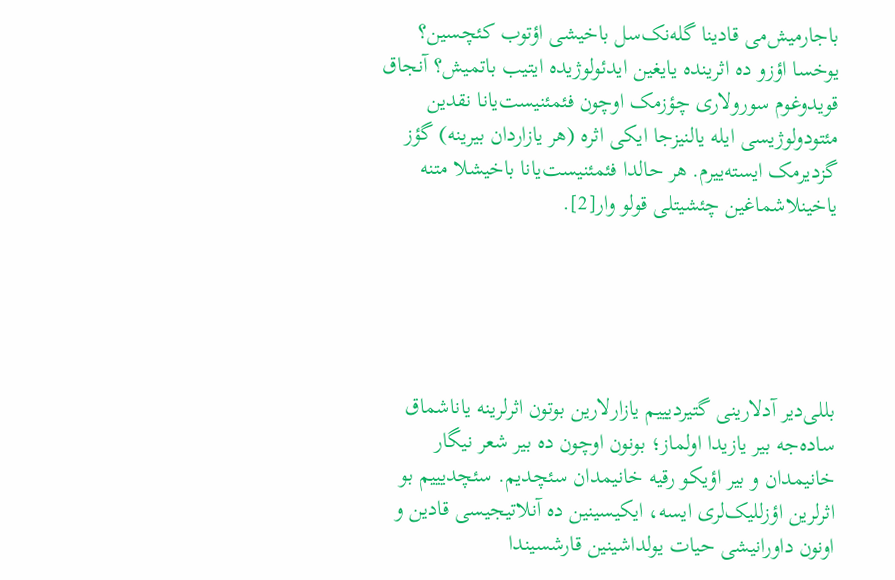باجارمیش‌می قادینا گله‌نک‌سل باخیشی اؤتوب کئچسین؟ یوخسا اؤزو ده اثرینده یایغین ایدئولوژیده ایتیب باتمیش؟ آنجاق قویدوغوم سورولاری چؤزمک اوچون فئمئنیست‌یانا نقدین مئتودولوژیسی ایله یالنیزجا ایکی اثره (هر یازاردان بیرینه) گؤز گزدیرمک ایسته‌ییرم. هر حالدا فئمئنیست‌یانا باخیشلا متنه یاخینلاشماغین چئشیتلی قولو وار[2].





بللی‌دیر آدلارینی گتیردیییم یازارلارین بوتون اثرلرینه یاناشماق ساده‌جه بیر یازیدا اولماز؛ بونون اوچون ده بیر شعر نیگار خانیمدان و بیر اؤیکو رقیه خانیمدان سئچدیم. سئچدیییم بو اثرلرین اؤزللیک‌لری ایسه، ایکیسینین ده آنلاتیجیسی قادین و اونون داورانیشی حیات یولداشینین قارشسیندا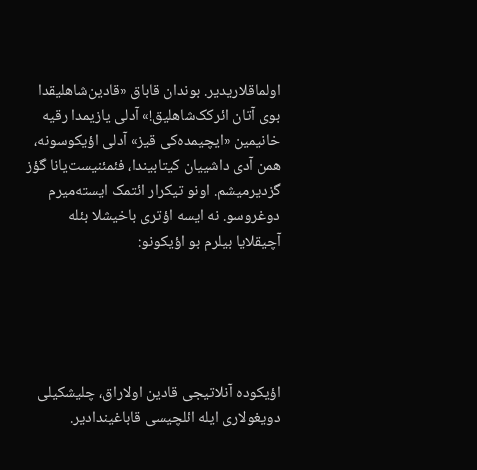اولماقلاریدیر. بوندان قاباق «قادین‌شاهلیقدا بوی آتان ائرکک‌شاهلیق!» آدلی یازیمدا رقیه خانیمین «ایچیمده‌کی قیز» آدلی اؤیکوسونه، همن آدی داشییان کیتابیندا، فئمئنیست‌یانا گؤز گزدیرمیشم. اونو تیکرار ائتمک ایسته‌میرم دوغروسو. نه ایسه اؤتری باخیشلا بئله آچیقلایا بیلرم بو اؤیکونو:





اؤیکوده آنلاتیجی قادین اولاراق، چلیشکیلی دویغولاری ایله ائلچیسی قاباغیندادیر.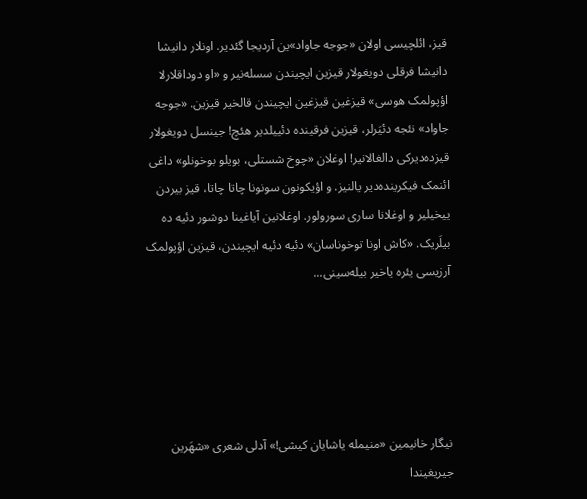قیز، ائلچیسی اولان «جوجه جاواد»ین آردیجا گئدیر. اونلار دانیشا دانیشا فرقلی دویغولار قیزین ایچیندن سسله‌نیر و «او دوداقلارلا اؤپولمک هوسی» قیزغین قیزغین ایچیندن قالخیر قیزین. «جوجه جاواد» نئجه دئیَرلر، قیزین فرقینده دئییلدیر هئچ! جینسل دویغولار قیزده‌دیرکی دالغالانیر! اوغلان «چوخ شستلی، بویلو بوخونلو» داغی ائنمک فیکرینده‌دیر یالنیز. و اؤیکونون سونونا چاتا چاتا، قیز بیردن ییخیلیر و اوغلانا ساری سورولور. اوغلانین آیاغینا دوشور دئیه ده بیلَریک. «کاش اونا توخوناسان» دئیه دئیه ایچیندن، قیزین اؤپولمک آرزیسی یئره یاخیر بیله‌سینی...





نیگار خانیمین «منیمله یاشایان کیشی!» آدلی شعری «شهَرین جیریغیندا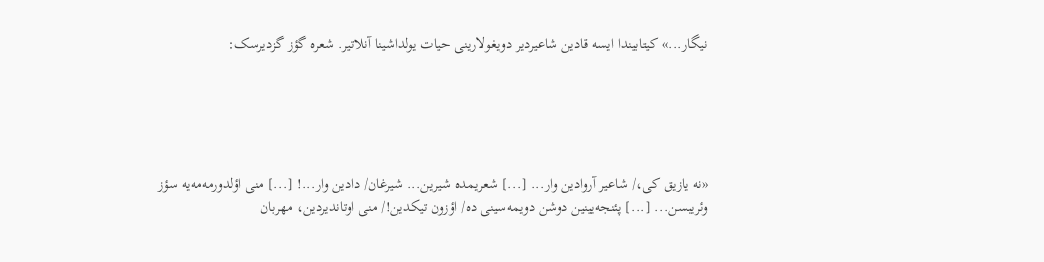نیگار...» کیتابیندا ایسه قادین شاعیردیر دویغولارینی حیات یولداشینا آنلاتیر. شعره گؤز گزدیرسک:





«نه یازیق کی،/ شاعیر آروادین وار... [...] شعریمده شیرین... شیرغان/ دادین وار...! [...] منی اؤلدورمه‌مه‌یه سؤز وئریبسن... [...] پئنجه‌یینین دوشن دویمه‌سینی ده/ اؤزون تیکدین!/ منی اوتاندیردین، مهربان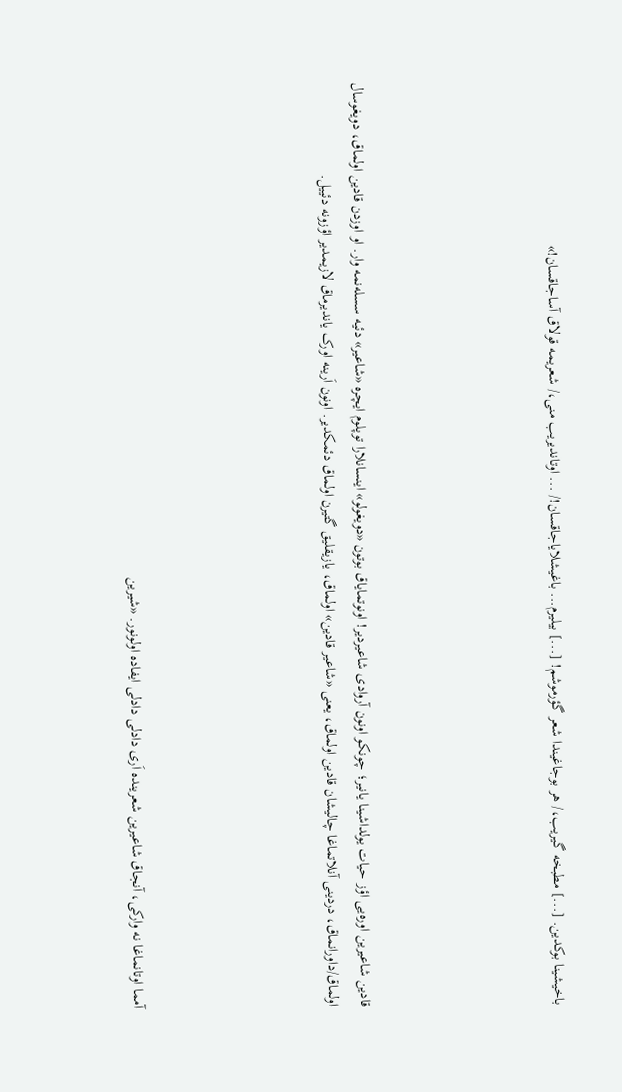باخیشینا بوکدین. [...] مطبخه گیریب،/ هر بوجاغیندا شعر گؤرموشم! [...] بیلیرم... باغیشلایاجاقسان!/ ... اوتاندیریب منی،/ شعریمه قولاق آساجاقسان!»





قادین شاعیرین اوره‌یی اؤز حیات یولداشینا یانیر؛ چونکو اونون آروادی شاعیردیر! اونوتمایاق بوتون «دویغولو» اینسانلارا توپلوم ایچره «شاعیر» دئیه سسله‌نمه وار. او اوزدن قادین اولماق، دویغوسال اولماق/داورانماق، دردینی آنلاتماغا چالیشان قادین اولماق، یعنی «شاعیر قادین» اولماق، یازیقلیق گتیرن اولماق دئمکدیر. اونون اَرینه اورک یاندیرماق لازیمدیر اؤزونه دئییل.





آمما اوتانماغا نه وارکی، آنجاق شاعیرین شعرینده اَری دادلی دادلی ایفاده اولونور. «شیرین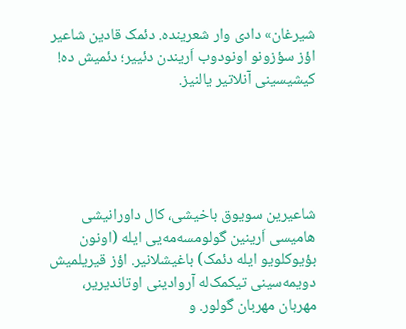شیرغان» دادی وار شعرینده. دئمک قادین شاعیر اؤز سؤزونو اونودوب اَریندن دئییر؛ دئمیش ده! کیشیسینی آنلاتیر یالنیز.





شاعیرین سویوق باخیشی، کال داورانیشی هامیسی اَرینین گولومسه‌مه‌یی ایله (اونون بؤیوکلویو ایله دئمک) باغیشلانیر. اؤز قیریلمیش دویمه‌سینی تیکمک‌له آروادینی اوتاندیریر، مهربان مهربان گولور. و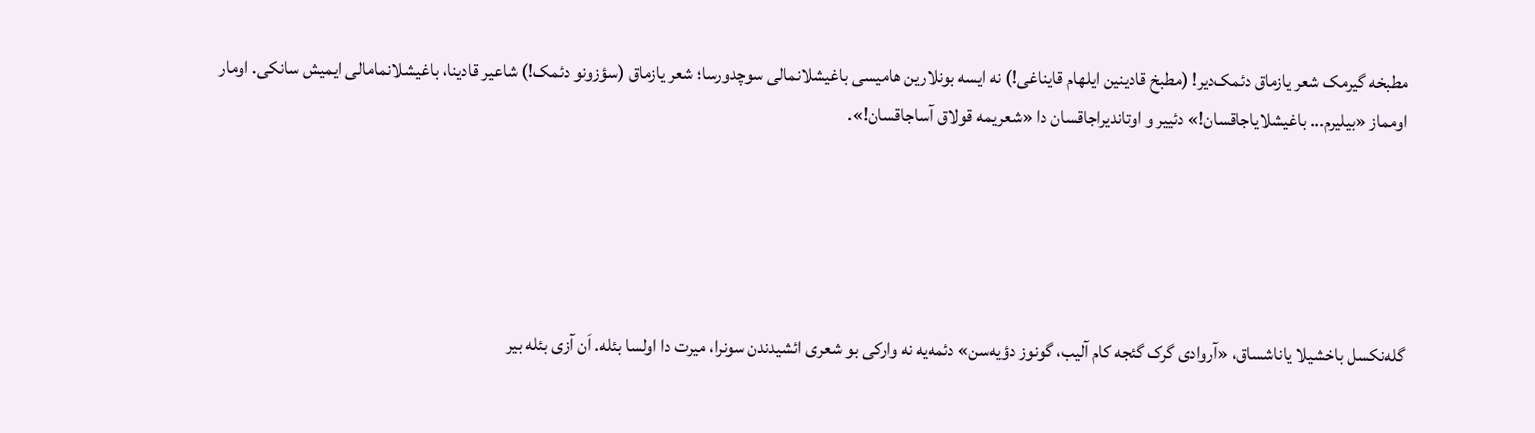مطبخه گیرمک شعر یازماق دئمک‌دیر! (مطبخ قادینین ایلهام قایناغی!) نه ایسه بونلارین هامیسی باغیشلانمالی سوچدورسا؛ شعر یازماق (سؤزونو دئمک!) شاعیر قادینا، باغیشلانمامالی ایمیش سانکی. اومار اومماز «بیلیرم... باغیشلایاجاقسان!» دئییر و اوتاندیراجاقسان دا «شعریمه قولاق آساجاقسان!».





گله‌نکسل باخشیلا یاناشساق، «آروادی گرک گئجه کام آلیب، گونوز دؤیه‌سن» دئمه‌یه نه وارکی بو شعری ائشیدندن سونرا، میرت دا اولسا بئله. اَن آزی بئله بیر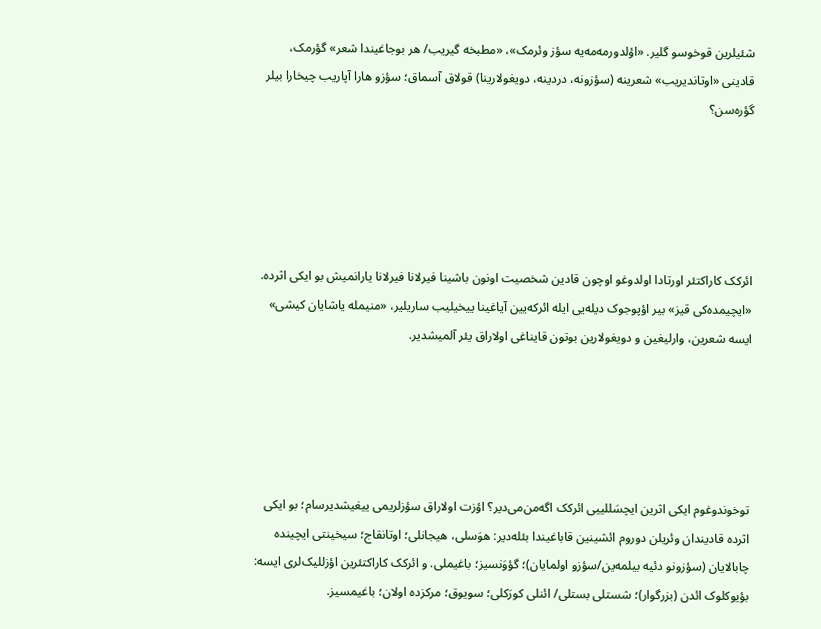شئیلرین قوخوسو گلیر. «اؤلدورمه‌مه‌یه سؤز وئرمک»، «مطبخه گیریب/ هر بوجاغیندا شعر» گؤرمک، قادینی «اوتاندیریب» شعرینه (سؤزونه، دردینه، دویغولارینا) قولاق آسماق؛ سؤزو هارا آپاریب چیخارا بیلر گؤره‌سن؟





ائرکک کاراکتئر اورتادا اولدوغو اوچون قادین شخصیت اونون باشینا فیرلانا فیرلانا یارانمیش بو ایکی اثرده. «ایچیمده‌کی قیز» بیر اؤپوجوک دیله‌یی ایله ائرکه‌یین آیاغینا ییخیلیب ساریلیر، «منیمله یاشایان کیشی» ایسه شعرین، وارلیغین و دویغولارین بوتون قایناغی اولاراق یئر آلمیشدیر.





توخوندوغوم ایکی اثرین ایچسَللییی ائرکک اگه‌من‌می‌دیر؟ اؤزت اولاراق سؤزلریمی ییغیشدیرسام؛ بو ایکی اثرده قادیندان وئریلن دوروم ائشینین قاباغیندا بئله‌دیر: هوَسلی، هیجانلی؛ اوتانقاج؛ سیخینتی ایچینده چابالایان (سؤزونو دئیه بیلمه‌ین/سؤزو اولمایان)؛ گؤوَنسیز؛ باغیملی. و ائرکک کاراکتئرین اؤزللیک‌لری ایسه: بؤیوکلوک ائدن (بزرگوار)؛ شستلی بستلی/ ائنلی کورَکلی؛ سویوق؛ مرکزده اولان؛ باغیمسیز.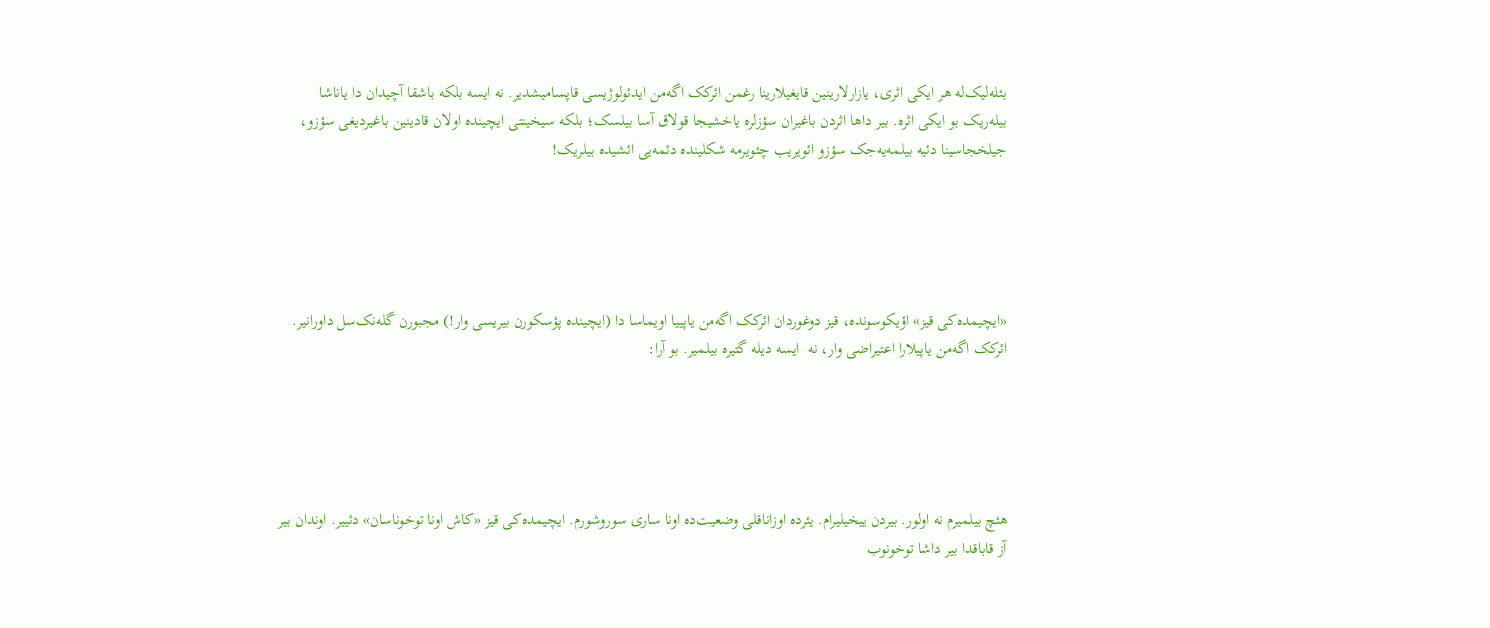بئله‌لیک‌له هر ایکی اثری، یازارلارینین قایغیلارینا رغمن ائرکک اگه‌من ایدئولوژیسی قاپسامیشدیر. نه ایسه بلکه باشقا آچیدان دا یاناشا بیله‌ریک بو ایکی اثره. بیر داها اثردن باغیران سؤزلره یاخشیجا قولاق آسا بیلسک؛ بلکه سیخینتی ایچینده اولان قادینین باغیردیغی سؤزو، جیلخجاسینا دئیه بیلمه‌یه‌جک سؤزو ائویریب چئویرمه شکلینده دئمه‌یی ائشیده بیلریک!





«ایچیمده‌کی قیز» اؤیکوسونده، قیز دوغوردان ائرکک اگه‌من یاپییا اویماسا دا (ایچینده پؤسکورن بیریسی وار!) مجبورن گله‌نک‌سل داورانیر. ائرکک اگه‌من یاپیلارا اعتیراضی وار، نه  ایسه دیله گتیره بیلمیر. بو آرا:





هئچ بیلمیرم نه اولور. بیردن ییخیلیرام. یئرده اوزاناقلی وضعیت‌ده اونا ساری سوروشورم. ایچیمده‌کی قیز «کاش اونا توخوناسان» دئییر. اوندان بیر آز قاباقدا بیر داشا توخونوب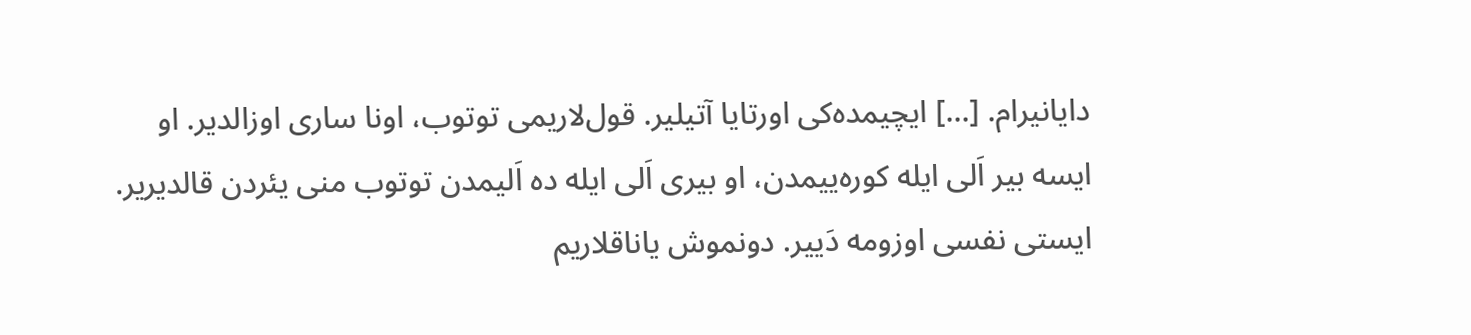دایانیرام. [...] ایچیمده‌کی اورتایا آتیلیر. قول‌لاریمی توتوب، اونا ساری اوزالدیر. او ایسه بیر اَلی ایله کوره‌ییمدن، او بیری اَلی ایله ده اَلیمدن توتوب منی یئردن قالدیریر. ایستی نفسی اوزومه دَییر. دونموش یاناقلاریم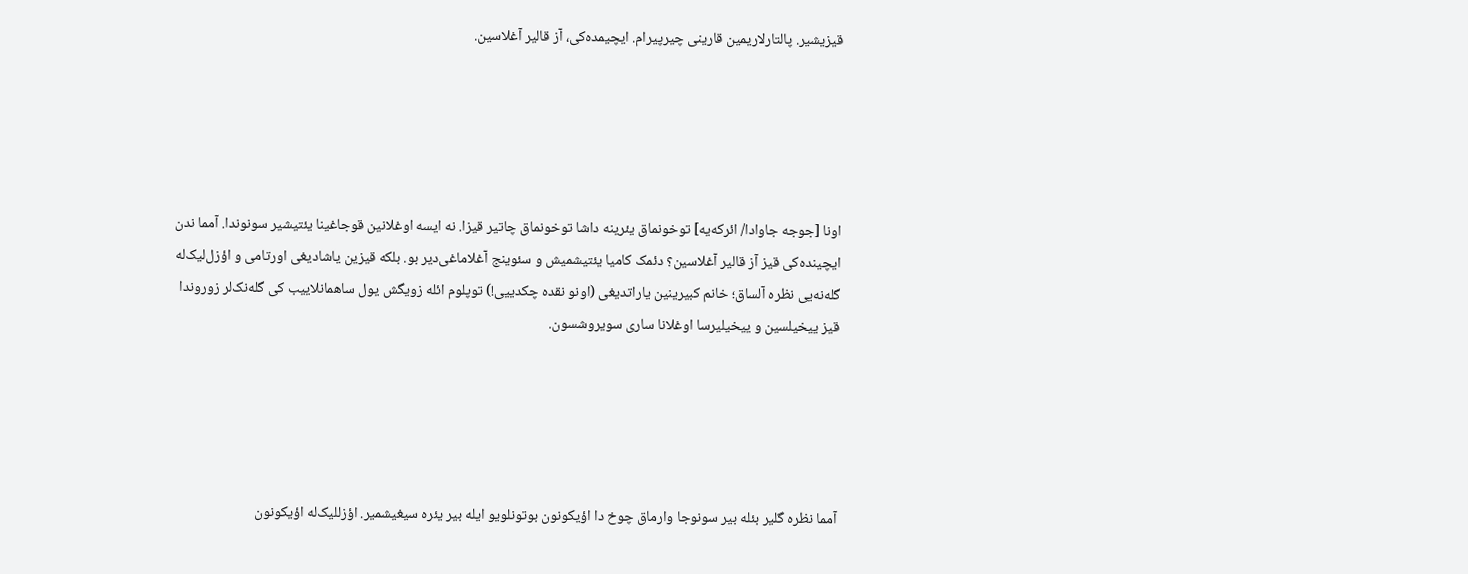قیزیشیر. پالتارلاریمین قارینی چیرپیرام. ایچیمده‌کی، آز قالیر آغلاسین.





اونا [جوجه جاوادا/ ائرکه‌یه] توخونماق یئرینه داشا توخونماق چاتیر قیزا. نه ایسه اوغلانین قوجاغینا یئتیشیر سونوندا. آمما ندن ایچینده‌کی قیز آز قالیر آغلاسین؟ دئمک کامیا یئتیشمیش و سئوینج آغلاماغی‌دیر بو. بلکه قیزین یاشادیغی اورتامی و اؤزل‌لیک‌له گله‌نه‌یی نظره آلساق؛ خانم کبیرینین یاراتدیغی (اونو نقده چکدییی!) توپلوم ائله زویگش یول ساهمانلاییب کی گله‌نک‌لر زوروندا قیز ییخیلسین و ییخیلیرسا اوغلانا ساری سویروشسون.





آمما نظره گلیر بئله بیر سونوجا وارماق چوخ دا اؤیکونون بوتونلویو ایله بیر یئره سیغیشمیر. اؤزللیک‌له اؤیکونون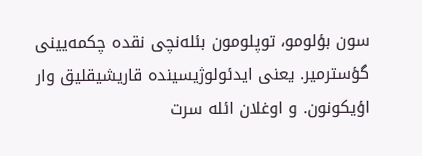سون بؤلومو، توپلومون بئله‌نچی نقده چکمه‌یینی گؤسترمیر. یعنی ایدئولوژیسینده قاریشیقلیق وار اؤیکونون. و اوغلان ائله سرت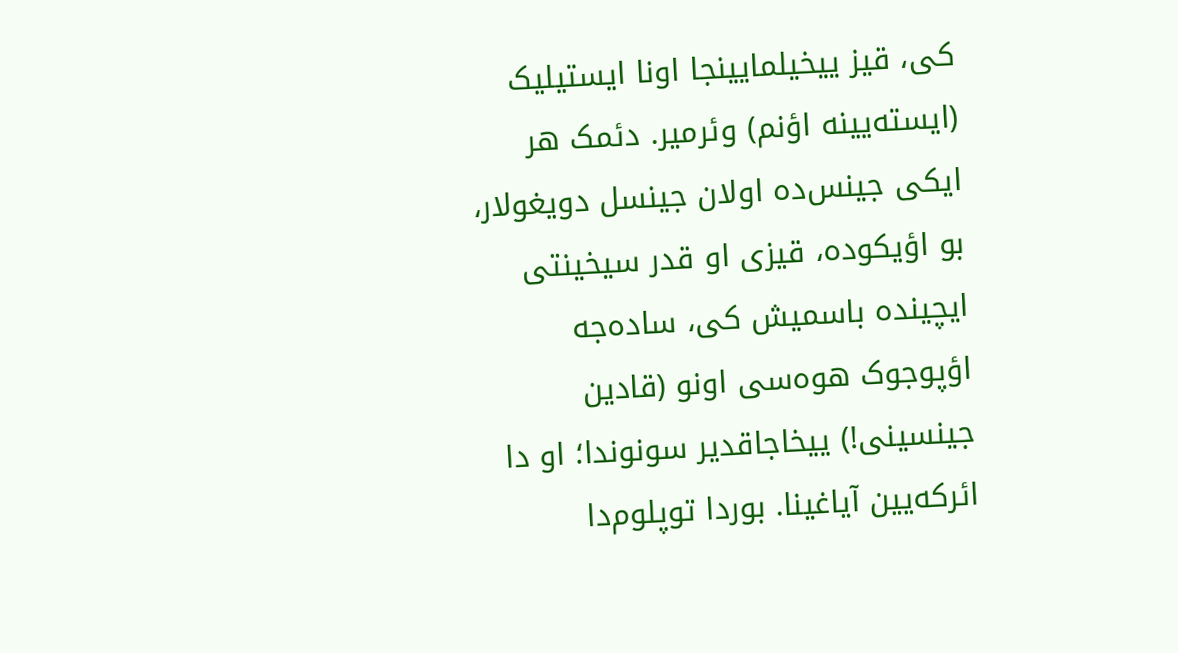کی، قیز ییخیلمایینجا اونا ایستیلیک (ایسته‌یینه اؤنم) وئرمیر. دئمک هر ایکی جینس‌ده اولان جینسل دویغولار، بو اؤیکوده، قیزی او قدر سیخینتی ایچینده باسمیش کی، ساده‌جه اؤپوجوک هوه‌سی اونو (قادین جینسینی!) ییخاجاقدیر سونوندا؛ او دا ائرکه‌یین آیاغینا. بوردا توپلوم‌دا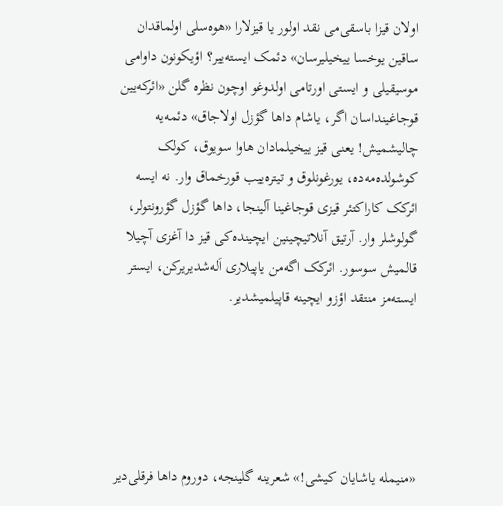اولان قیزا باسقی‌می نقد اولور یا قیزلارا «هوه‌سلی اولماقدان ساقین یوخسا ییخیلیرسان» دئمک ایسته‌ییر؟ اؤیکونون داوامی موسیقیلی و ایستی اورتامی اولدوغو اوچون نظره گلن «ائرکه‌یین قوجاغینداسان اگر، یاشام داها گؤزل اولاجاق» دئمه‌یه چالیشمیش! یعنی قیز ییخیلمادان هاوا سویوق، کولک کوشولده‌مه‌ده، یورغونلوق و تیتره‌ییب قورخماق وار. نه ایسه ائرکک کاراکتئر قیزی قوجاغینا آلینجا، داها گؤزل گؤرونتولر، گولوشلر وار. آرتیق آنلاتیچینین ایچینده‌کی قیز دا آغزی آچیلا قالمیش سوسور. ائرکک اگه‌من یاپیلاری اَله‌شدیریرکن، ایستر ایسته‌مز منتقد اؤزو ایچینه قاپیلمیشدیر.





«منیمله یاشایان کیشی!» شعرینه گلینجه، دوروم داها فرقلی‌دیر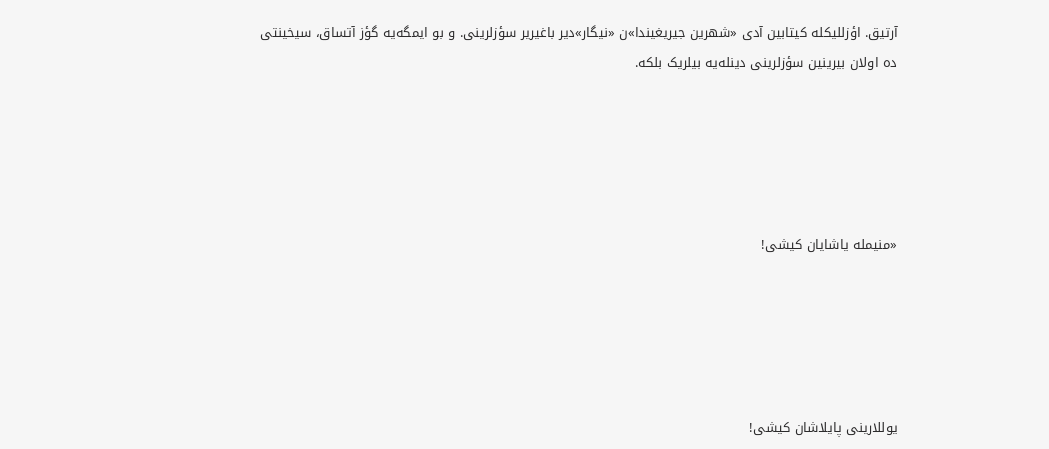آرتیق. اؤزللیکله کیتابین آدی «شهرین جیریغیندا»ن «نیگار»دیر باغیریر سؤزلرینی. و بو ایمگه‌یه گؤز آتساق، سیخینتی ده اولان بیرینین سؤزلرینی دینله‌یه بیلریک بلکه.





«منیمله یاشایان کیشی!





یوللارینی پایلاشان کیشی!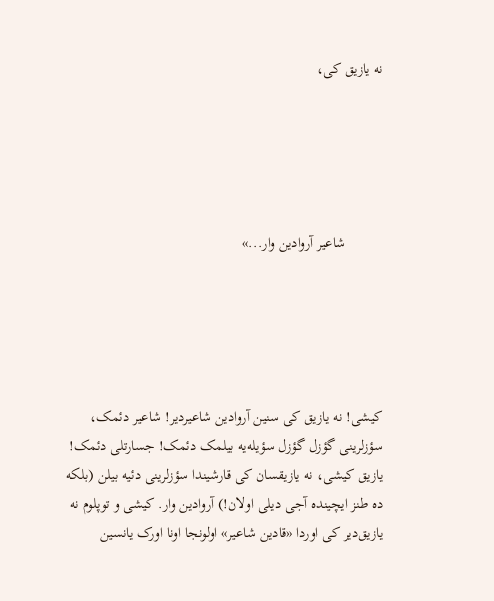نه یازیق کی،





          شاعیر آروادین وار...»





کیشی! نه یازیق کی سنین آروادین شاعیردیر! شاعیر دئمک، سؤزلرینی گؤزل گؤزل سؤیله‌یه بیلمک دئمک! جسارتلی دئمک! یازیق کیشی، نه یازیقسان کی قارشیندا سؤزلرینی دئیه بیلن (بلکه ده طنز ایچینده آجی دیلی اولان!) آروادین وار. کیشی و توپلوم نه یازیق‌دیر کی اوردا «قادین شاعیر» اولونجا اونا اورک یانسین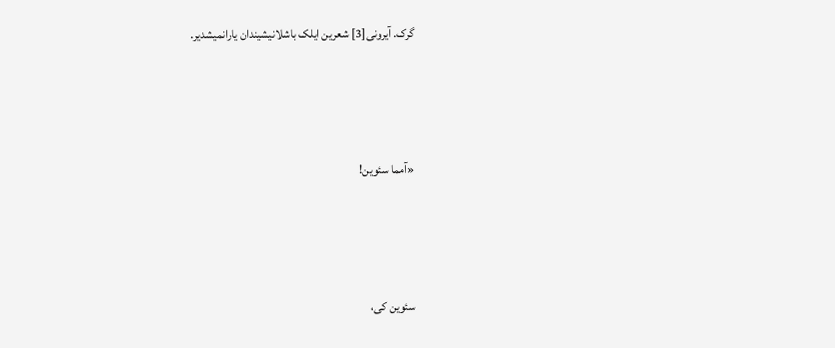گرک. آیرونی[3] شعرین ایلک باشلانیشیندان یارانمیشدیر.





«آمما سئوین!





سئوین کی،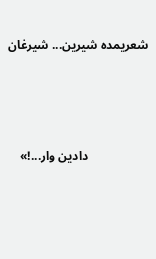شعریمده شیرین... شیرغان





                   دادین وار...!»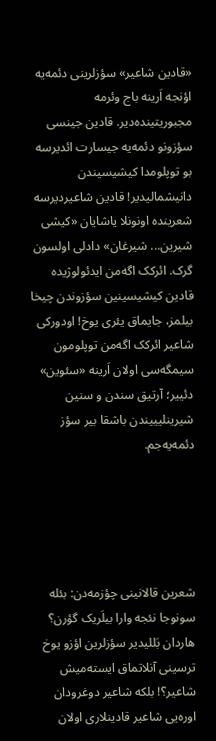«قادین شاعیر» سؤزلرینی دئمه‌یه اؤنجه اَرینه باج وئرمه مجبوریتینده‌دیر. قادین جینسی سؤزونو دئمه‌یه جیسارت ائدیرسه بو توپلومدا کیشیسیندن دانیشمالیدیر! قادین شاعیردیرسه شعرینده اونونلا یاشایان «کیشی شیرین... شیرغان» دادلی اولسون گرک. ائرکک اگه‌من ایدئولوژیده قادین کیشیسینین سؤزوندن چیخا بیلمز، جایماق یئری یوخ! اودورکی شاعیر ائرکک اگه‌من توپلومون سیمگه‌سی اولان اَرینه «سئوین» دئییر؛ آرتیق سندن و سنین شیرینلیییندن باشقا بیر سؤز دئمه‌یه‌جم.





شعرین قالانینی چؤزمه‌دن: بئله سونوجا نئجه وارا بیلَریک گؤرن؟ هاردان بَللیدیر سؤزلرین اؤزو یوخ ترسینی آنلاتماق ایسته‌میش شاعیر؟! بلکه شاعیر دوغرودان اوره‌یی شاعیر قادینلاری اولان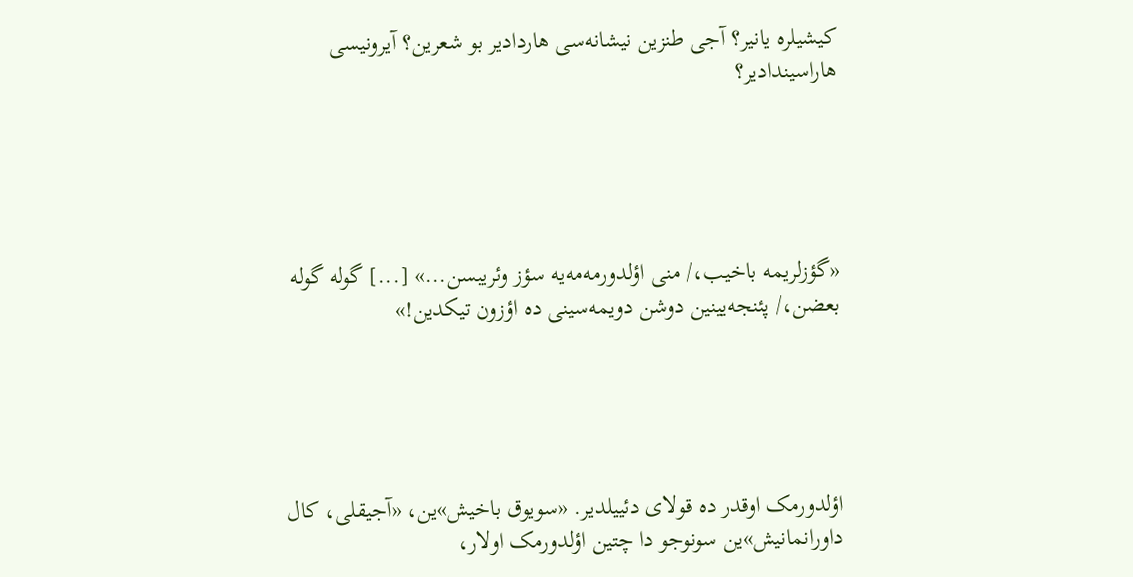کیشیلره یانیر؟ آجی طنزین نیشانه‌سی هاردادیر بو شعرین؟ آیرونیسی هاراسیندادیر؟





«گؤزلریمه باخیب،/ منی اؤلدورمه‌مه‌یه سؤز وئریبسن...» [...] گوله گوله بعضن،/ پئنجه‌یینین دوشن دویمه‌سینی ده اؤزون تیکدین!»





اؤلدورمک اوقدر ده قولای دئییلدیر. «سویوق باخیش»ین، «آجیقلی، کال داورانمانیش»ین سونوجو دا چتین اؤلدورمک اولار،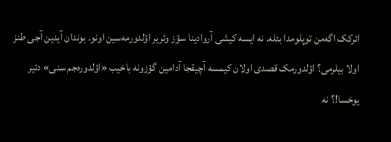ائرکک اگه‌من توپلومدا بئله. نه ایسه کیشی آروادینا سؤز وئریر اؤلدورمه‌سین اونو. بوندان آیدین آجی طنز اولا بیلرمی؟ اؤلدورمک قصدی اولان کیمسه آچیقجا آدامین گؤزونه باخیب «اؤلدوره‌جم سنی» دئیر یوخسا!؟ نه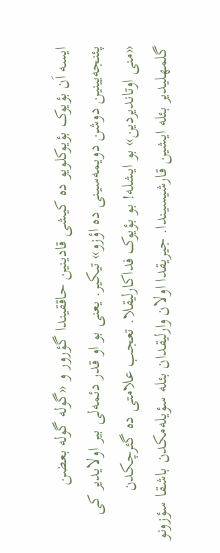ایسه اَن بؤیوک بؤیوکلویو ده کیشی قادینین حاققیندا گؤرور و «گوله گوله بعضن پئنجه‌یینین دوشن دویمه‌سینی ده اؤزو» تیکیر. یعنی بو او قدر دئمه‌لی بیر اولایدیر کی «منی اوتاندیردین» بو ایشله! بو بؤیوک فداکارلیقلا. تعجب علامتی ده گئرچکدن گلمهلیدیر بئله ایشین قارشیسیندا. جیریقدا اولان وارلیقدان بئله سؤیله‌مکدن باشقا سؤزونو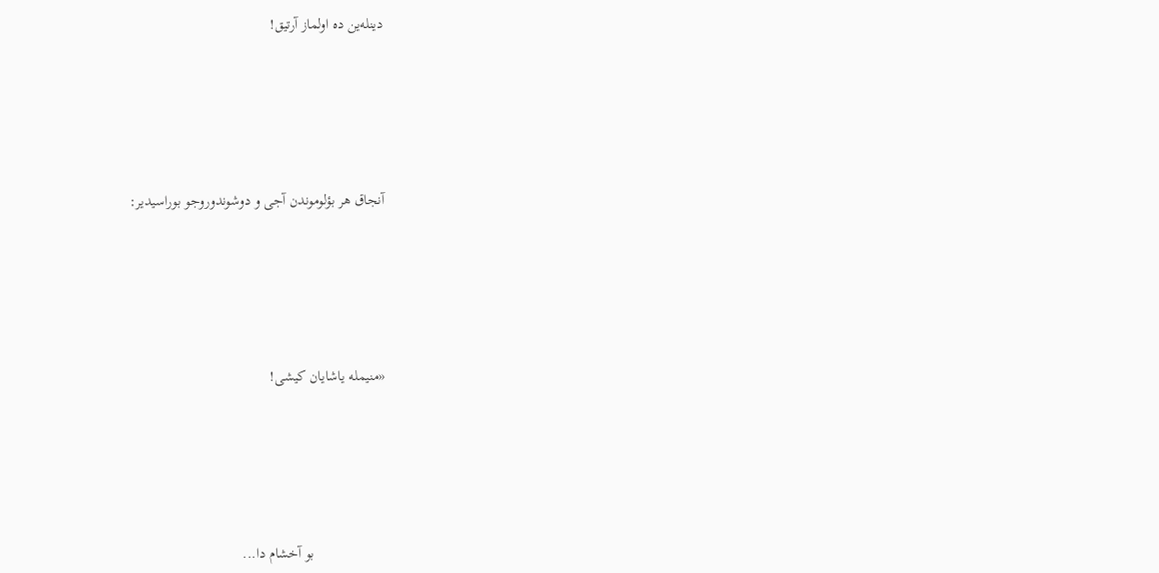دینله‌ین ده اولماز آرتیق!





آنجاق هر بؤلوموندن آجی و دوشوندوروجو بوراسیدیر:





«منیمله یاشایان کیشی!





                   بو آخشام دا...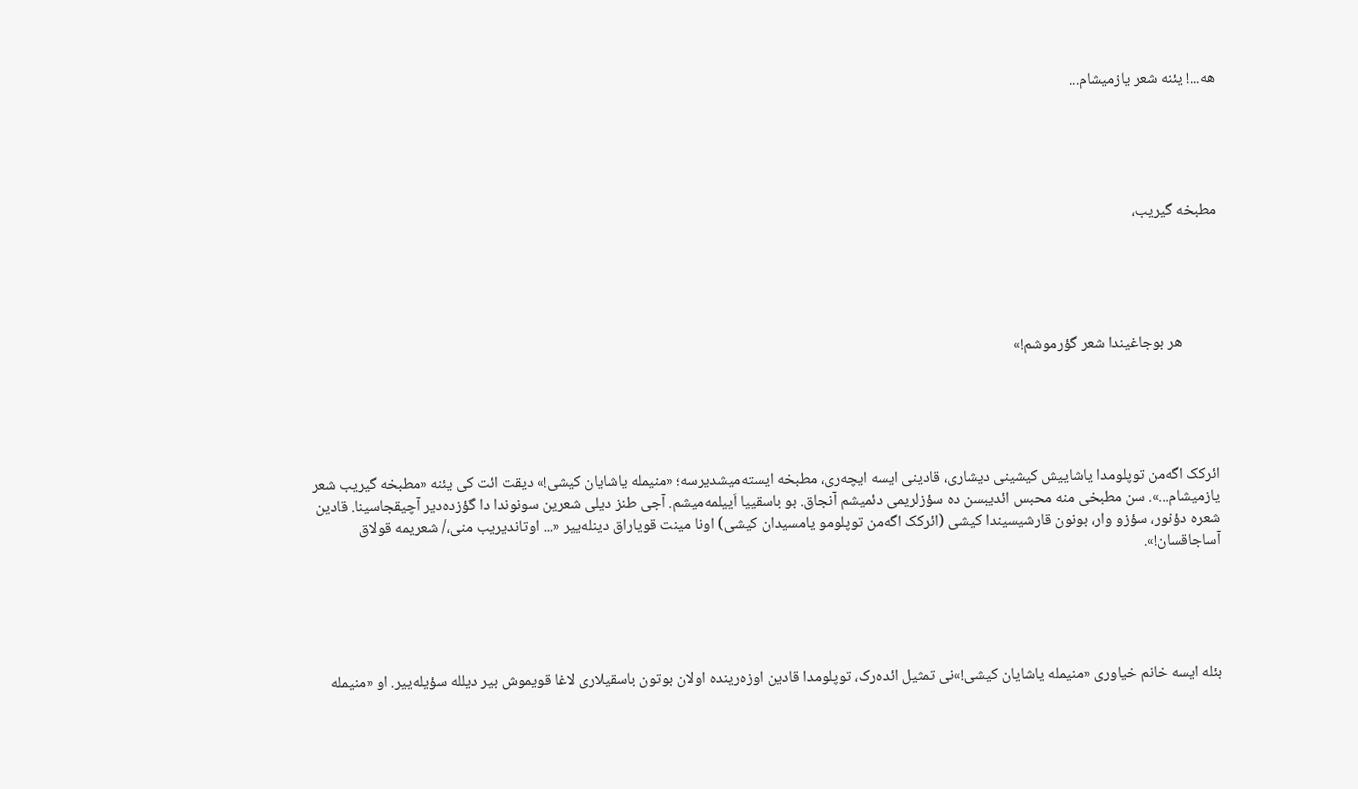هه...! یئنه شعر یازمیشام...





مطبخه گیریب،





          هر بوجاغیندا شعر گؤرموشم!»





ائرکک اگه‌من توپلومدا یاشاییش کیشینی دیشاری، قادینی ایسه ایچه‌ری، مطبخه ایسته‌میشدیرسه؛ «منیمله یاشایان کیشی!» دیقت ائت کی یئنه «مطبخه گیریب شعر یازمیشام...». سن مطبخی منه محبس ائدیبسن ده سؤزلریمی دئمیشم آنجاق. بو باسقییا اَییلمه‌میشم. آجی طنز دیلی شعرین سونوندا دا گؤزده‌دیر آچیقجاسینا. قادین شعره دؤنور، سؤزو وار، بونون قارشیسیندا کیشی (ائرکک اگه‌من توپلومو یامسیدان کیشی) اونا مینت قویاراق دینله‌ییر «... اوتاندیریب منی،/ شعریمه قولاق آساجاقسان!».





بئله ایسه خانم خیاوری «منیمله یاشایان کیشی!»نی تمثیل ائده‌رک، توپلومدا قادین اوزه‌رینده اولان بوتون باسقیلاری لاغا قویموش بیر دیلله سؤیله‌ییر. او «منیمله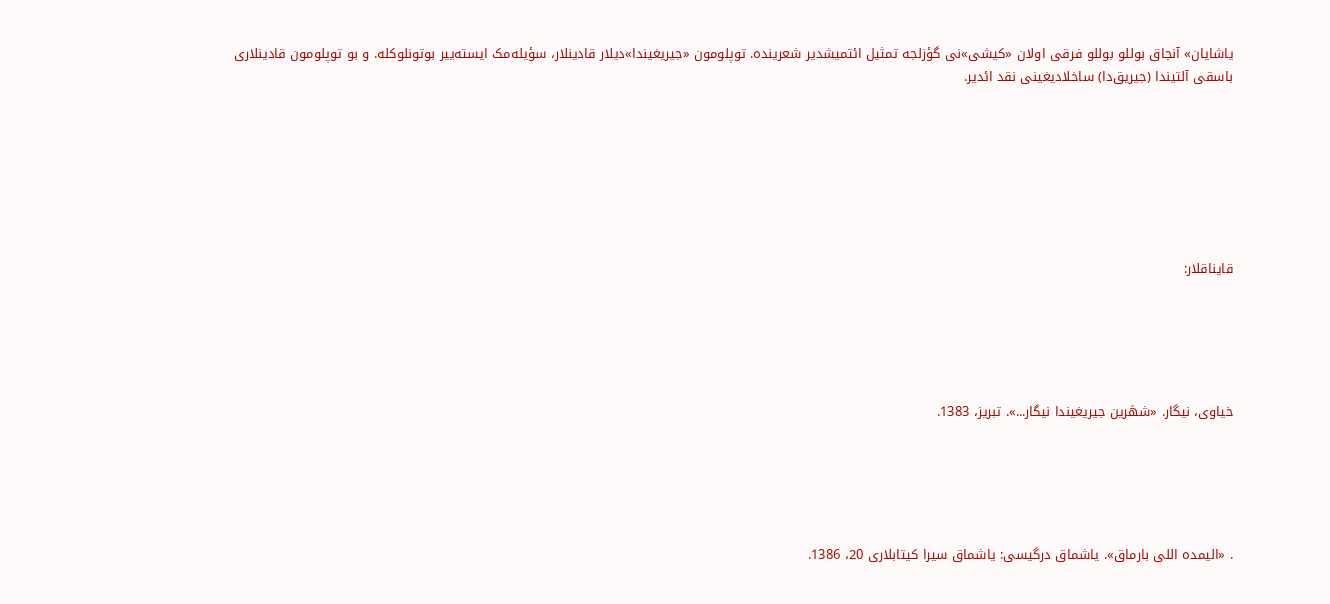یاشایان» آنجاق بوللو بوللو فرقی اولان «کیشی»نی گؤزلجه تمثیل ائتمیشدیر شعرینده. توپلومون «جیریغیندا»دیلار قادینلار، سؤیله‌مک ایسته‌ییر بوتونلوکله. و بو توپلومون قادینلاری باسقی آلتیندا (جیریق‌دا) ساخلادیغینی نقد ائدیر.







قایناقلار:





خیاوی، نیگار. «شهَرین جیریغیندا نیگار...». تبریز، 1383.





. «الیمده اللی بارماق». یاشماق درگیسی: یاشماق سیرا کیتابلاری 20، 1386.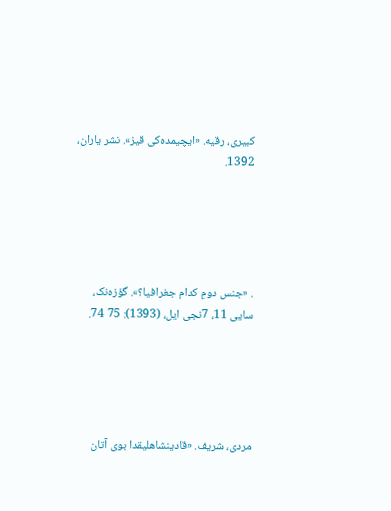کبیری، رقیه. «ایچیمده‌کی قیز». نشر یاران، 1392.





. «جنس دومِ کدام جغرافیا؟». گؤزه‌نک، سایی 11، 7نجی ایل، (1393): 75 74.





مردی، شریف. «قادینشاهلیقدا بوی آتان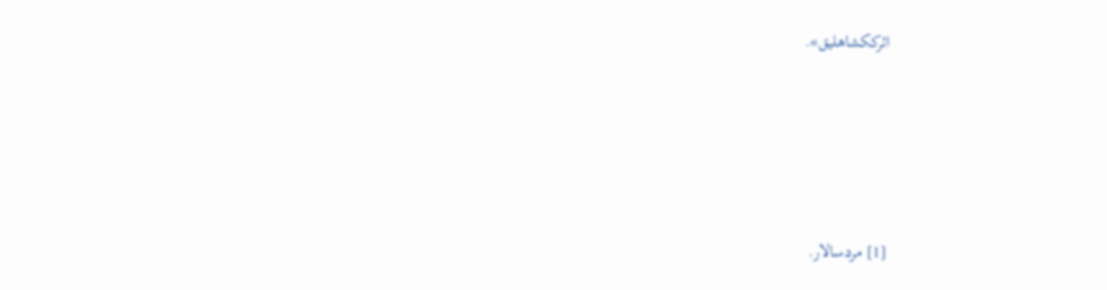ائرککشاهلیق».









[1] مردسالار.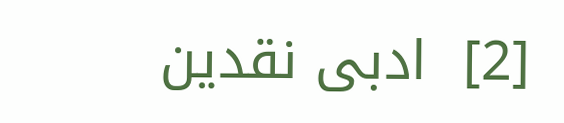[2]  ادبی نقدین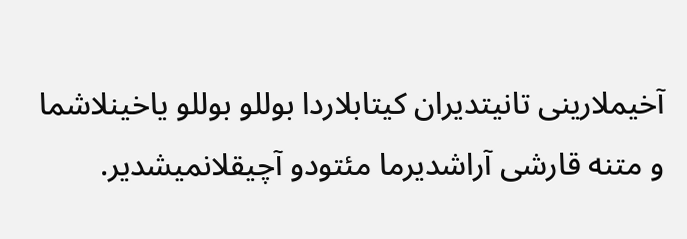آخیملارینی تانیتدیران کیتابلاردا بوللو بوللو یاخینلاشما و متنه قارشی آراشدیرما مئتودو آچیقلانمیشدیر.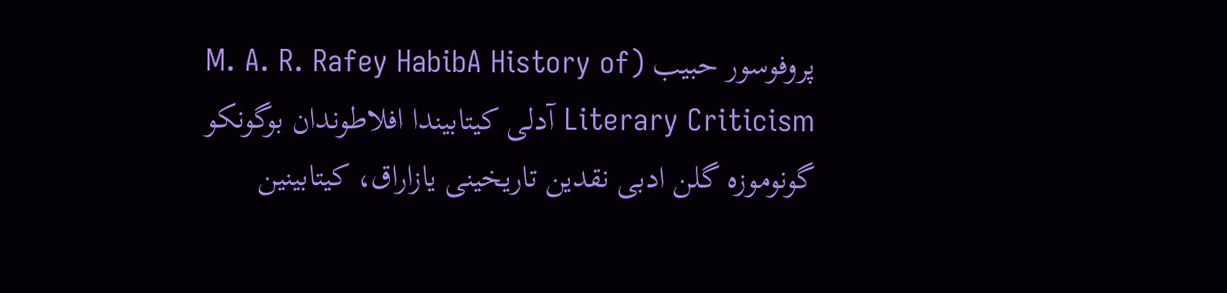پروفوسور حبیب (M. A. R. Rafey HabibA History of Literary Criticism آدلی کیتابیندا افلاطوندان بوگونکو گونوموزه گلن ادبی نقدین تاریخینی یازاراق، کیتابینین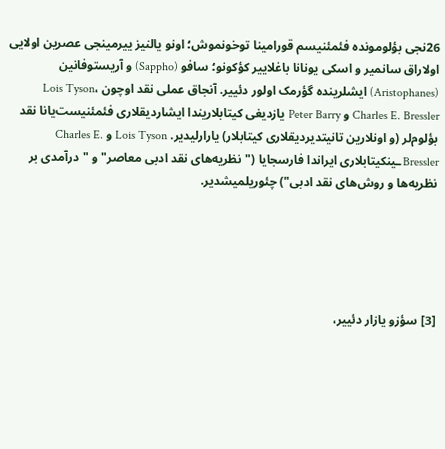26نجی بؤلومونده فئمئنیسم قورامینا توخونموش؛ اونو یالنیز ییرمینجی عصرین اولایی اولاراق سانمیر و اسکی یونانا باغلاییر کؤکونو؛ سافو (Sappho) و آریستوفانین (Aristophanes) ایشلرینده گؤرمک اولور دئییر. آنجاق عملی نقد اوچون Lois Tyson، Charles E. Bressler و Peter Barry یازدیغی کیتابلاریندا ایشاردیقلاری فئمئنیست‌یانا نقد بؤلوم‌لر (و اونلارین تانیتدیردیقلاری کیتابلار) یارارلیدیر. Lois Tyson و Charles E. Bresslerـینکیتابلاری ایراندا فارسجایا ("نظریه‌های نقد ادبی معاصر" و "درآمدی بر نظریه‌ها و روش‌های نقد ادبی") چئوریلمیشدیر.





[3] سؤزو یازار دئییر،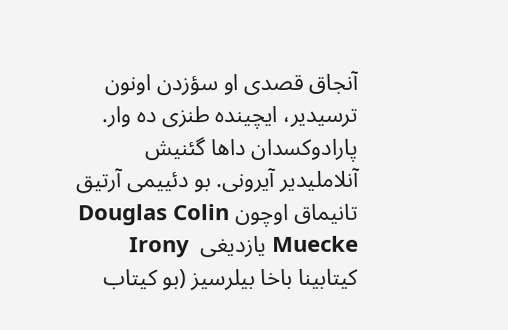آنجاق قصدی او سؤزدن اونون ترسیدیر، ایچینده طنزی ده وار. پارادوکسدان داها گئنیش آنلاملیدیر آیرونی. بو دئییمی آرتیق تانیماق اوچون Douglas Colin Muecke یازدیغی  Irony کیتابینا باخا بیلرسیز (بو کیتاب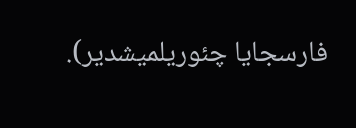فارسجایا چئوریلمیشدیر).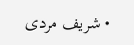• شریف مردی